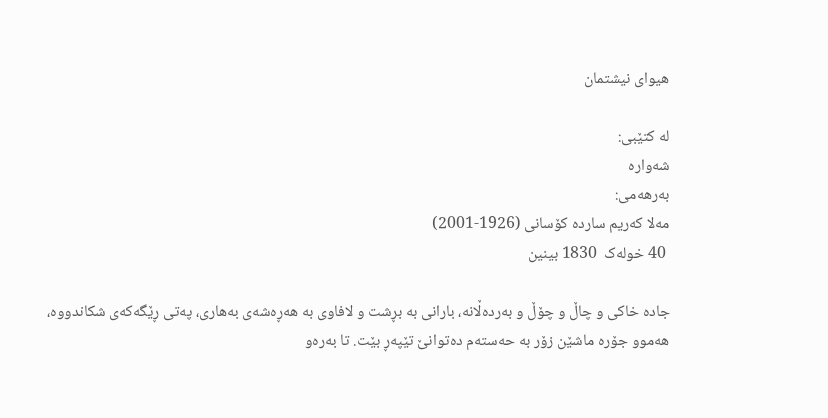هیوای نیشتمان

لە کتێبی:
شەوارە
بەرهەمی:
مەلا کەریم ساردە کۆسانی (1926-2001)
 40 خولەک  1830 بینین

جادە خاکی و چاڵ و چۆڵ و بەردەڵانە، بارانی بە بڕشت و لافاوی بە هەڕەشەی بەهاری، پەتی ڕێگەکەی شکاندووە، هەموو جۆرە ماشێن زۆر بە حەستەم دەتوانێ تێپەڕ بێت. تا بەرەو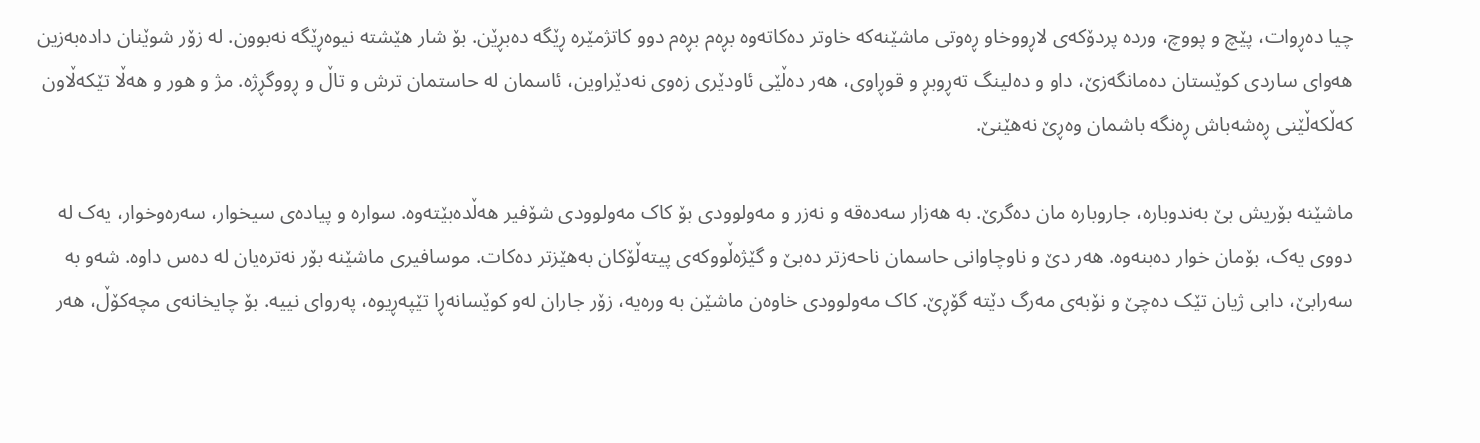چیا دەڕوات، پێچ و پووچ، وردە پردۆکەی لاڕووخاو ڕەوتی ماشێنەکە خاوتر دەکاتەوە بڕەم بڕەم دوو کاتژمێرە ڕێگە دەبڕێن. بۆ شار هێشتە نیوەڕێگە نەبوون. لە زۆر شوێنان دادەبەزین هەوای ساردی کوێستان دەمانگەزێ، داو و دەلینگ تەڕوبڕ و قوڕاوی، هەر دەڵێی ئاودێری زەوی نەدێراوین، ئاسمان لە حاستمان ترش و تاڵ و ڕووگڕژە. مژ و هور و هەڵا تێکەڵاون کەڵکەڵێنی ڕەشەباش ڕەنگە باشمان وەڕێ نەهێنێ.

ماشێنە بۆریش بێ بەندوبارە، جاروبارە مان دەگرێ. بە هەزار سەدەقە و نەزر و مەولوودی بۆ کاک مەولوودی شۆفیر هەڵدەبێتەوە. سوارە و پیادەی سیخوار، سەرەوخوار، یەک لە دووی یەک، بۆمان خوار دەبنەوە. هەر دێ و ناوچاوانی حاسمان ناحەزتر دەبێ و گێژەڵووکەی پیتەڵۆکان بەهێزتر دەکات. موسافیری ماشێنە بۆر نەترەیان لە دەس داوە. شەو بە سەرابێ، دابی ژیان تێک دەچێ و نۆبەی مەرگ دێتە گۆڕێ. کاک مەولوودی خاوەن ماشێن بە ورەیە، زۆر جاران لەو کوێسانەڕا تێپەڕیوە، پەروای نییە. بۆ چایخانەی مچەکۆڵ، هەر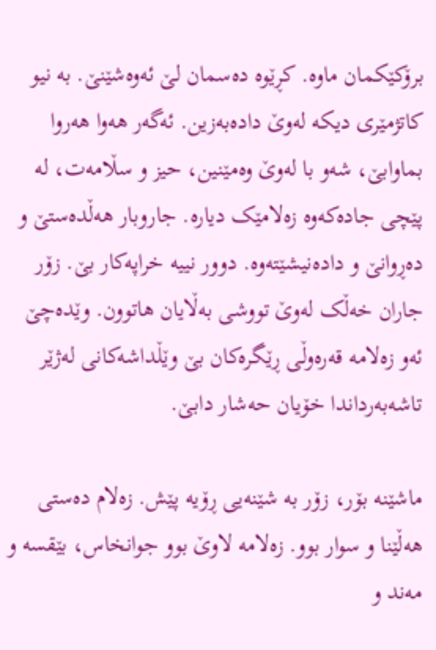برۆکێکمان ماوە. کڕێوە دەسمان لێ ئەوەشێنێ. بە نیو کاتژمێری دیکە لەوێ دادەبەزین. ئەگەر هەوا هەروا بماوابێ، شەو با لەوێ وەمێنین، حیز و سڵامەت، لە پێچی جادەکەوە زەلامێک دیارە. جاروبار هەڵدەستێ و دەڕوانێ و دادەنیشێتەوە. دوور نییە خراپەکار بێ. زۆر جاران خەڵک لەوێ تووشی بەڵایان هاتوون. وێدەچێ ئەو زەلامە قەرەوڵی ڕێگرەکان بێ وێڵداشەکانی لەژێر تاشەبەرداندا خۆیان حەشار دابێ.

ماشێنە بۆر، زۆر بە شێنەیی ڕۆیە پێش. زەلام دەستی هەڵێنا و سوار بوو. زەلامە لاوێ بوو جوانخاس، بێقسە و مەند و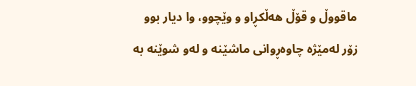ماقووڵ و قۆڵ هەڵکڕاو و وێچوو، وا دیار بوو زۆر لەمێژە چاوەڕوانی ماشێنە و لەو شوێنە بە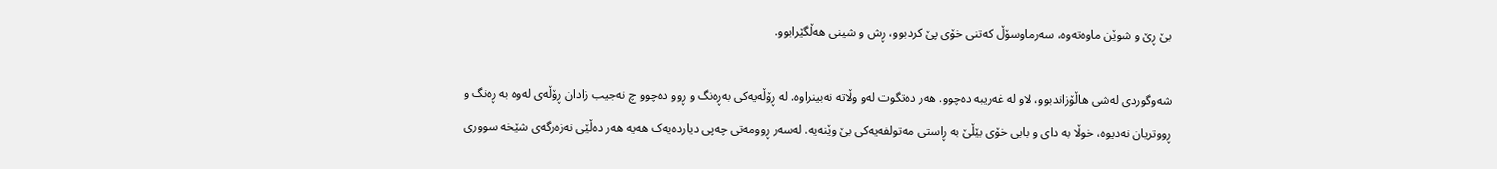بێ ڕێ و شوێن ماوەتەوە، سەرماوسۆڵ کەتنی خۆی پێ کردبوو، ڕش و شینی هەڵگێرابوو.

شەوگوردی لەشی هاڵۆزاندبوو، لاو لە غەریبە دەچوو. هەر دەتگوت لەو وڵاتە نەبینراوە. لە ڕۆڵەیەکی بەڕەنگ و ڕوو دەچوو چ نەجیب زادان ڕۆڵەی لەوە بە ڕەنگ و ڕووتریان نەدیوە، خوڵا بە دای و بابی خۆی بێڵێ بە ڕاستی مەتولفەیەکی بێ وێنەیە. لەسەر ڕوومەتی چەپی دیاردەیەک هەیە هەر دەڵێی نەزەرگەی شێخە سووری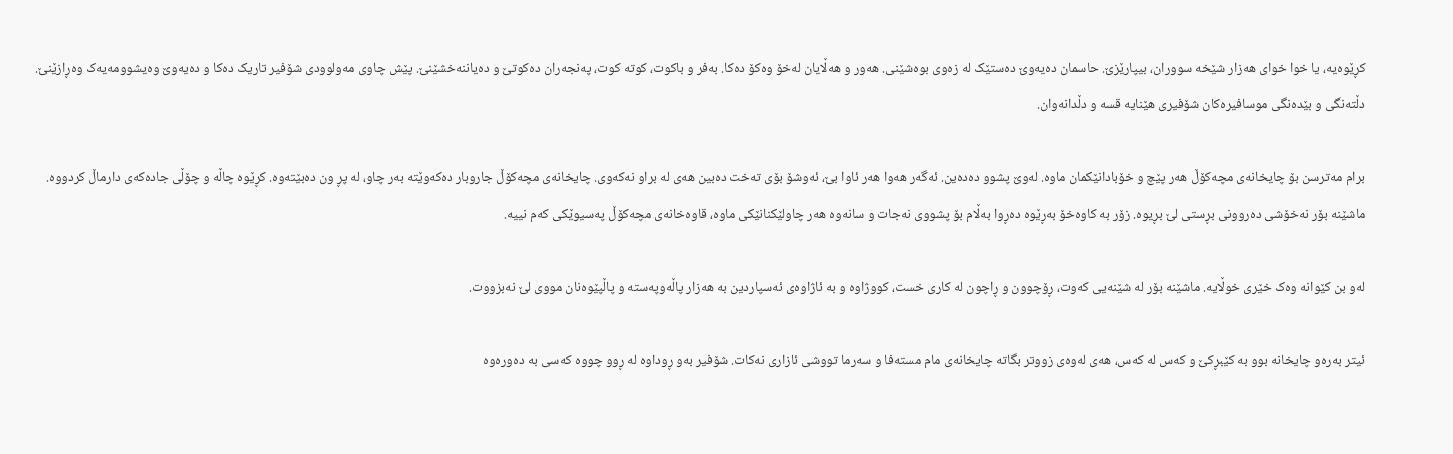کڕێوەیە، یا خوا خوای هەزار شێخە سووران، بیپارێزێ. حاسمان دەیەوێ دەستێک لە زەوی بوەشێنی. هەور و هەڵایان لەخۆ وەکۆ دەکا. بەفر و باکوت، کوتە کوت، پەنجەران دەکوتێ و دەیاننەخشێنێ. پێش چاوی مەولوودی شۆفیر تاریک دەکا و دەیەوێ وەیشوومەیەک وەڕازێنێ. دڵتەنگی و بێدەنگی موسافیرەکان شۆفیری هێنایە قسە و دڵدانەوان.

برام مەترسن بۆ چایخانەی مچەکۆڵ هەر پێچ و خۆبادانێکمان ماوە. لەوێ پشوو دەدەین. ئەگەر هەوا هەر ئاوا بێ، ئەوشۆ بۆی تەخت دەبین هەی لە براو نەکەوی. چایخانەی مچەکۆڵ جاروبار دەکەوێتە بەر چاو، لە پڕ ون دەبێتەوە. کڕێوە چاڵە و چۆڵی جادەکەی دارماڵ کردووە. ماشێنە بۆر نەخۆشی دەروونی بڕستی لێ بڕیوە. زۆر بە کاوەخۆ بەڕێوە دەڕوا بەڵام بۆ پشووی نەجات و سانەوە هەر چاولێکنانێکی ماوە، قاوەخانەی مچەکۆڵ پەسیوێکی کەم نییە.

لەو بن کێوانە وەک خێری خوڵایە. ماشێنە بۆر لە شێنەیی کەوت، ڕۆچوون و ڕاچون لە کاری خست، کووژاوە و بە ئاژاوەی ئەسپاردین بە هەزار پاڵەوپەستە و پاڵپێوەنان مووی لێ نەبزووت.

ئیتر بەرەو چایخانە بوو بە کێبڕکێ و کەس لە کەس، هەی لەوەی زووتر بگاتە چایخانەی مام مستەفا و سەرما تووشی ئازاری نەکات. شۆفیر بەو ڕوداوە لە ڕوو چووە کەسی بە دەورەوە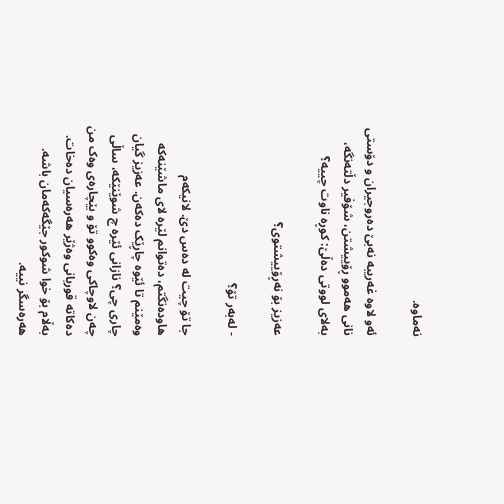نەماوە.

ئەو لاوە غەریبە نەبێ دەروجیران و دۆستی نانی هەموو ڕۆییشتن، شۆفیر دڵتەنگە، بەلای لووتی دەڵێ: کوڕە ناوت چییە؟

عەزیز بۆ نەڕۆییشتوی؟

- لەبەر تۆ؟

جا تۆ چیت لە دەس دێ. لانیکەم هاودەنگتم، دەتوانم لێرە لای ماشێنەکە وەمێنم تا ئێوە چاڕێک دەکەن. عەزیز گیان چاری چی؟ نازانی ئێرە چ شوێنێکە، ساڵی چەن لاوچاکی وەکوو تۆ و بێچارەی وەک من دەکاتە قوربانی وەژێر هەرەسیان دەخات. بەڵام بۆ خوا شوکور جێگەکەمان باشە. هەرەسگر نییە.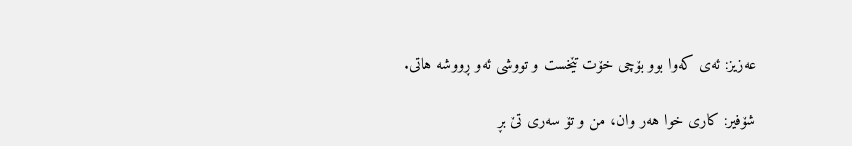عەزیز: ئەی کەوا بوو بۆچی خۆت تێخست و تووشی ئەو ڕووشە هاتی.

شۆفیر: کاری خوا هەر وان، من و تۆ سەری تێ بڕ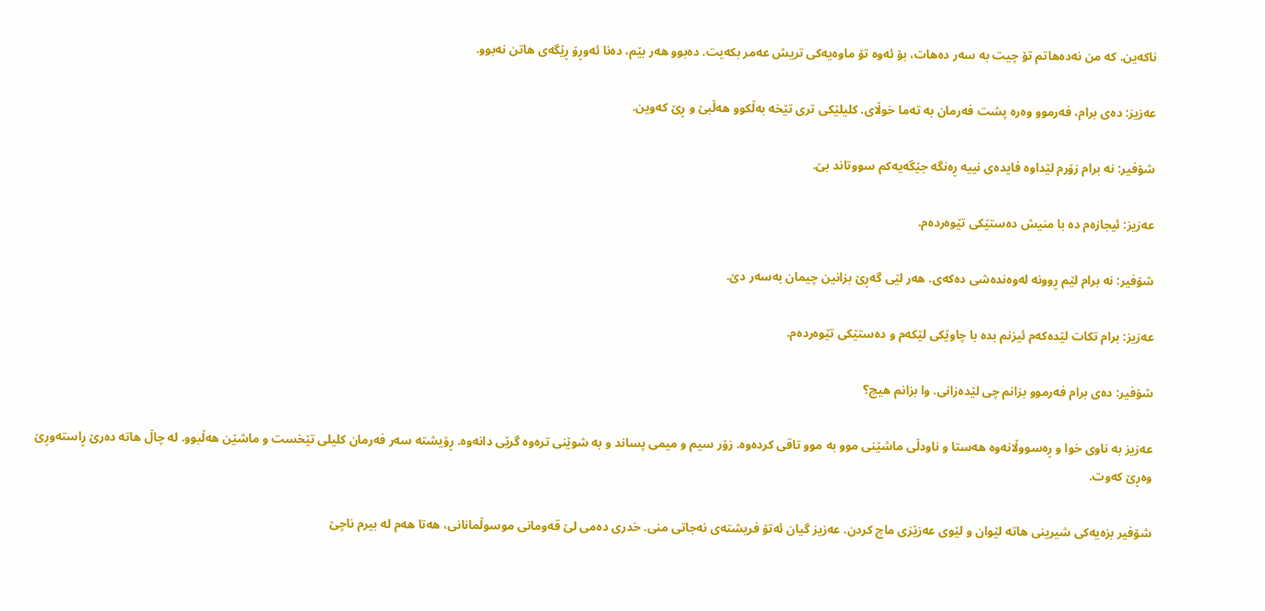ناکەین. کە من نەدەهاتم تۆ چیت بە سەر دەهات، بۆ ئەوە تۆ ماوەیەکی تریش عەمر بکەیت. دەبوو هەر بێم، دەنا ئەوڕۆ ڕێگەی هاتن نەبوو.

عەزیز: دەی برام، فەرموو وەرە پشت فەرمان بە تەما خوڵای. کلیلێکی تری تێخە بەڵکوو هەڵبێ و ڕێ کەوین.

شۆفیر: نە برام زۆرم لێداوە فایدەی نییە ڕەنگە جێگەیەکم سووتاند بێ.

عەزیز: ئیجازەم دە با منیش دەستێکی تێوەردەم.

شۆفیر: نە برام لێم ڕوونە لەوەندەشی دەکەی. هەر لێی گەڕێ بزانین چیمان بەسەر دێ.

عەزیز: برام تکات لێدەکەم ئیزنم بدە با چاوێکی لێکەم و دەستێکی تێوەردەم.

شۆفیر: دەی برام فەرموو بزانم چی لێدەزانی. وا بزانم هیچ؟

عەزیز بە ناوی خوا و ڕەسووڵانەوە هەستا و ناودڵی ماشێنی موو بە موو تاقی کردەوە. زۆر سیم و میمی پساند و بە شوێنی ترەوە گرێی دانەوە. ڕۆیشتە سەر فەرمان کلیلی تێخست و ماشێن هەڵبوو. لە چاڵ هاتە دەرێ ڕاستەوڕێ وەڕێ کەوت.

شۆفیر بزەیەکی شیرینی هاتە لێوان و لێوی عەزێزی ماچ کردن. عەزیز گیان ئەتۆ فریشتەی نەجاتی منی. خدری دەمی لێ قەومانی موسوڵمانانی، هەتا هەم لە بیرم ناچێ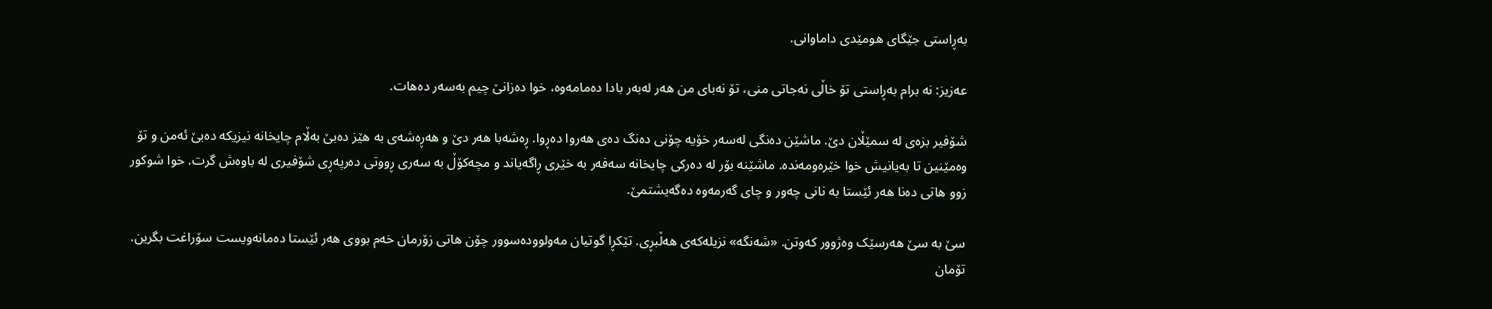بەڕاستی جێگای هومێدی داماوانی.

عەزیز: نە برام بەڕاستی تۆ خاڵی نەجاتی منی، تۆ نەبای من هەر لەبەر بادا دەمامەوە، خوا دەزانێ چیم بەسەر دەهات.

شۆفیر بزەی لە سمێڵان دێ. ماشێن دەنگی لەسەر خۆیە چۆنی دەنگ دەی هەروا دەڕوا. ڕەشەبا هەر دێ و هەڕەشەی بە هێز دەبێ بەڵام چایخانە نیزیکە دەبێ ئەمن و تۆ وەمێنین تا بەیانیش خوا خێرەومەندە. ماشێنە بۆر لە دەرکی چایخانە سەفەر بە خێری ڕاگەیاند و مچەکۆڵ بە سەری ڕووتی دەرپەڕی شۆفیری لە باوەش گرت. خوا شوکور زوو هاتی دەنا هەر ئێستا بە نانی چەور و چای گەرمەوە دەگەیشتمێ.

سێ بە سێ هەرسێک وەژوور کەوتن. «شەنگە» نزیلەکەی هەڵبڕی. تێکڕا گوتیان مەولوودەسوور چۆن هاتی زۆرمان خەم بووی هەر ئێستا دەمانەویست سۆراغت بگرین. تۆمان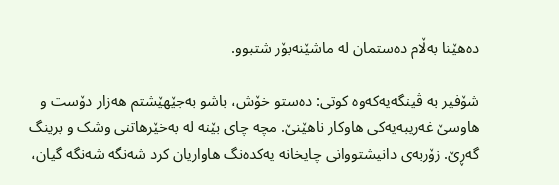دەهێنا بەڵام دەستمان لە ماشێنەبۆر شتبوو.

شۆفیر بە ڤینگەیەکەوە کوتی: دەستو خۆش، باشو بەجێهێشتم هەزار دۆست و هاوسێ غەریبەیەکی هاوکار ناهێنێ. مچە چای بێنە لە بەخێرهاتنی وشک و برینگ گەڕێ. زۆربەی دانیشتووانی چایخانە یەکدەنگ هاواریان کرد شەنگە شەنگە گیان،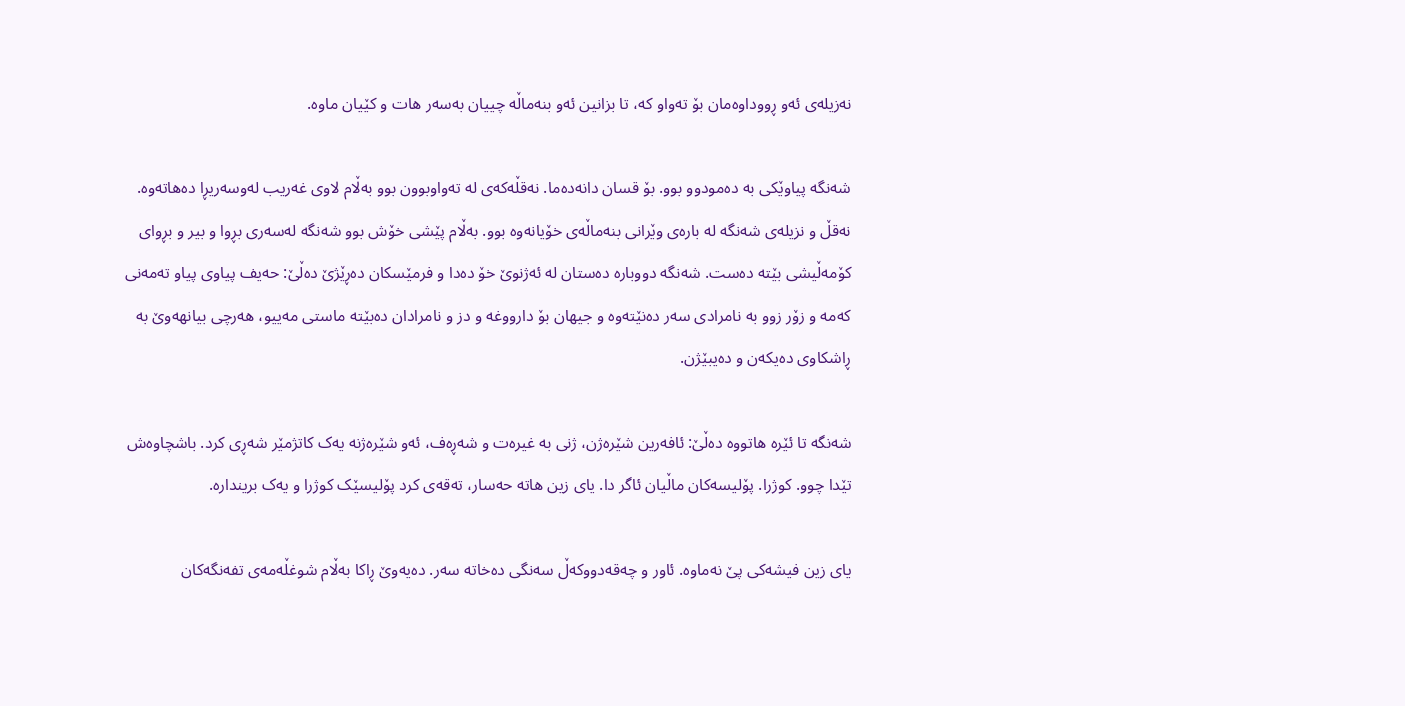نەزیلەی ئەو ڕووداوەمان بۆ تەواو کە، تا بزانین ئەو بنەماڵە چییان بەسەر هات و کێیان ماوە.

شەنگە پیاوێکی بە دەمودوو بوو. بۆ قسان دانەدەما. نەقڵەکەی لە تەواوبوون بوو بەڵام لاوی غەریب لەوسەریڕا دەهاتەوە. نەقڵ و نزیلەی شەنگە لە بارەی وێرانی بنەماڵەی خۆیانەوە بوو. بەڵام پێشی خۆش بوو شەنگە لەسەری بڕوا و بیر و بڕوای کۆمەڵیشی بێتە دەست. شەنگە دووبارە دەستان لە ئەژنوێ خۆ دەدا و فرمێسکان دەڕێژێ دەڵێ: حەیف پیاوی پیاو تەمەنی کەمە و زۆر زوو بە نامرادی سەر دەنێتەوە و جیهان بۆ دارووغە و دز و نامرادان دەبێتە ماستی مەییو، هەرچی بیانهەوێ بە ڕاشکاوی دەیکەن و دەیبێژن.

شەنگە تا ئێرە هاتووە دەڵێ: ئافەرین شێرەژن، ژنی بە غیرەت و شەڕەف، ئەو شێرەژنە یەک کاتژمێر شەڕی کرد. باشچاوەش تێدا چوو. کوژرا. پۆلیسەکان ماڵیان ئاگر دا. یای زین هاتە حەسار، تەقەی کرد پۆلیسێک کوژرا و یەک بریندارە.

یای زین فیشەکی پێ نەماوە. ئاور و چەقەدووکەڵ سەنگی دەخاتە سەر. دەیەوێ ڕاکا بەڵام شوغڵەمەی تفەنگەکان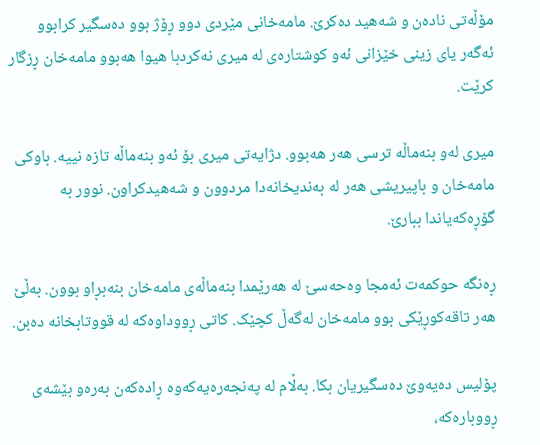مۆڵەتی نادەن و شەهید دەکرێ. مامەخانی مێردی دوو ڕۆژ بوو دەسگیر کرابوو ئەگەر یای زینی خێزانی ئەو کوشتارەی لە میری نەکردبا هیوا هەبوو مامەخان ڕزگار کرێت.

میری لەو بنەماڵە ترسی هەر هەبوو. دژایەتی میری بۆ ئەو بنەماڵە تازە نییە. باوکی مامەخان و باپیریشی هەر لە بەندیخانەدا مردوون و شەهیدکراون. نوور بە گۆڕەکەیاندا ببارێ.

ڕەنگە حوکمەت ئەمجا وەحەسێ لە هەرێمدا بنەماڵەی مامەخان بنەبڕاو بوون. بەڵێ هەر تاقەکوڕێکی بوو مامەخان لەگەڵ کچێک. کاتی ڕووداوەکە لە قووتابخانە دەبن.

پۆلیس دەیەوێ دەسگیریان بکا. بەڵام لە پەنجەرەیەکەوە ڕادەکەن بەرەو بێشەی ڕووبارەکە،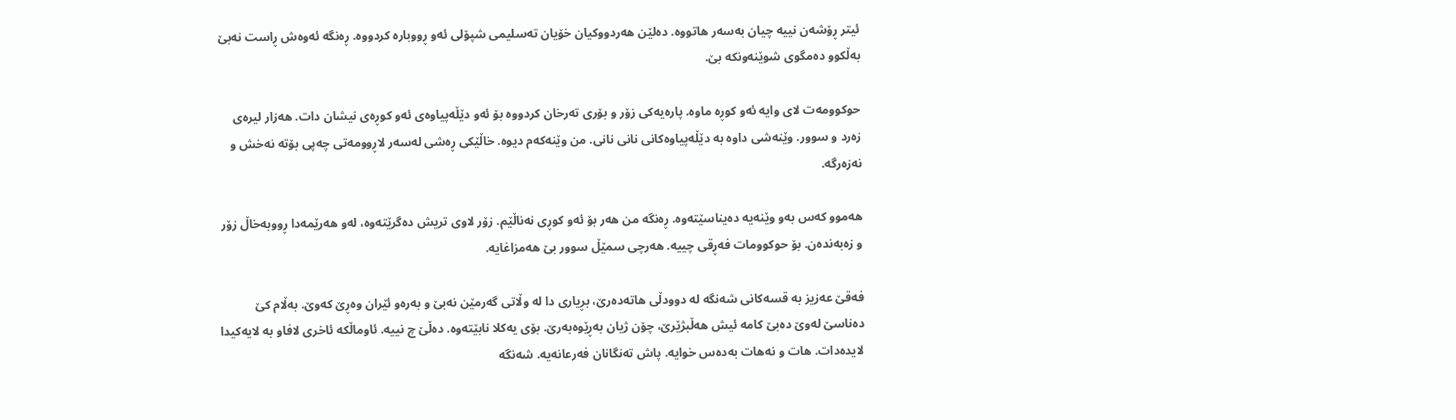ئیتر ڕۆشەن نییە چیان بەسەر هاتووە. دەلێن هەردووکیان خۆیان تەسلیمی شپۆلی ئەو ڕووبارە کردووە. ڕەنگە ئەوەش ڕاست نەبێ بەڵکوو دەمگوی شوێنەونکە بێ.

حوکوومەت لای وایە ئەو کوڕە ماوە. پارەیەکی زۆر و بۆری تەرخان کردووە بۆ ئەو دێڵەپیاوەی ئەو کوڕەی نیشان دات. هەزار لیرەی زەرد و سوور. وێنەشی داوە بە دێڵەپیاوەکانی نانی نانی. من وێنەکەم دیوە. خاڵێکی ڕەشی لەسەر لاڕوومەتی چەپی بۆتە نەخش و نەزەرگە.

هەموو کەس بەو وێنەیە دەیناسێتەوە. ڕەنگە من هەر بۆ ئەو کوڕی نەناڵێم. زۆر لاوی تریش دەگرێتەوە، لەو هەرێمەدا ڕووبەخاڵ زۆر و زەبەندەن. بۆ حوکوومات فەڕقی چییە. هەرچی سمێڵ سوور بێ هەمزاغایە.

فەقێ عەزیز بە قسەکانی شەنگە لە دوودڵی هاتەدەرێ، بڕیاری دا لە وڵاتی گەرمێن نەبێ و بەرەو ئێران وەڕێ کەوێ. بەڵام کێ دەناسێ لەوێ دەبێ کامە ئیش هەڵبژێرێ، چۆن ژیان بەڕێوەبەرێ. بۆی یەکلا نابێتەوە. دەڵێ چ نییە. ئاوماڵکە ئاخری لافاو بە لایەکیدا لایدەدات. هات و نەهات بەدەس خوایە. پاش تەنگانان فەرعانەیە. شەنگە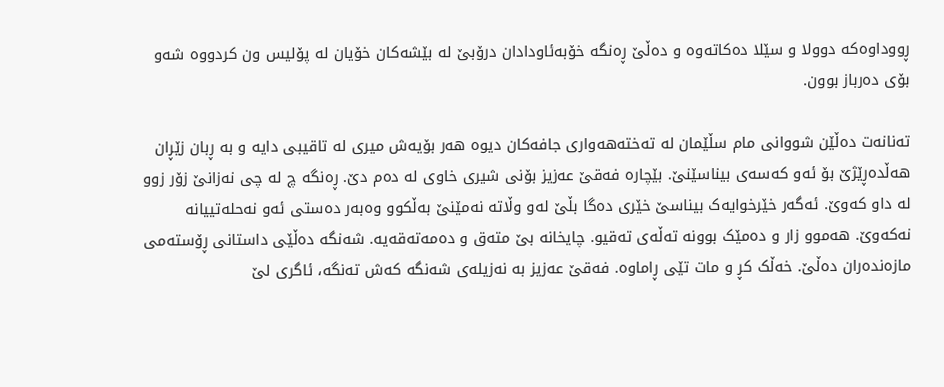ڕووداوەکە دوولا و سێلا دەکاتەوە و دەڵێ ڕەنگە خۆبەئاودادان درۆبێ لە بێشەکان خۆیان لە پۆلیس ون کردووە شەو بۆی دەرباز بوون.

تەنانەت دەڵێن شووانی مام سڵێمان لە تەختەهەواری جافەکان دیوە هەر بۆیەش میری لە تاقیبی دایە و بە ڕبان زێڕان هەڵدەڕێژێ بۆ ئەو کەسەی بیناسێنێ. بێچارە فەقێ عەزیز بۆنی شیری خاوی لە دەم دێ. ڕەنگە چ لە چی نەزانێ زۆر زوو لە داو کەوێ. ئەگەر خێرخوایەک بیناسێ خێری دەگا بڵێ لەو وڵاتە نەمێنێ بەڵکوو وەبەر دەستی ئەو نەحلەتییانە نەکەوێ. هەموو زار و دەمێک بوونە تەڵەی تەقیو. چایخانە بێ متەق و دەمەتەقەیە. شەنگە دەڵێی داستانی ڕۆستەمی مازەندەران دەڵێ. خەڵک کڕ و مات تێی ڕاماوە. فەقێ عەزیز بە نەزیلەی شەنگە کەش تەنگە، ئاگری لێ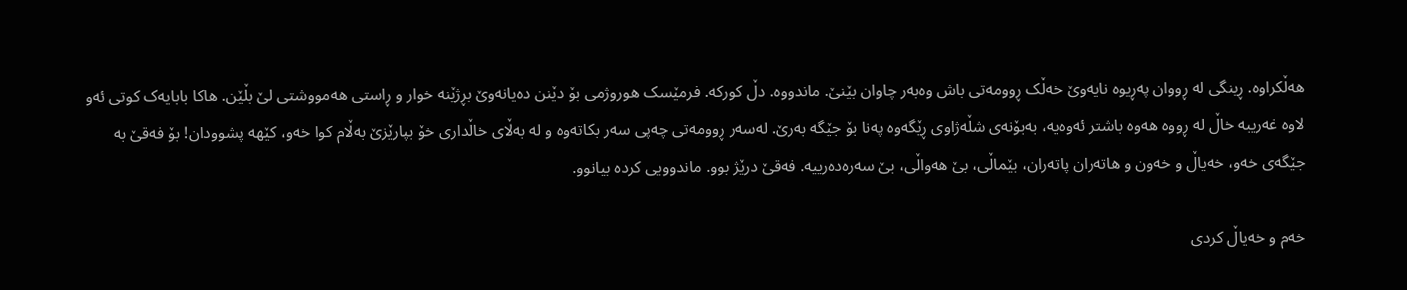هەڵکراوە. ڕینگی لە ڕووان پەڕیوە نایەوێ خەڵک ڕوومەتی باش وەبەر چاوان بێنێ. ماندووە. دڵ کورکە. فرمێسک هوروژمی بۆ دێنن دەیانەوێ بڕژێنە خوار و ڕاستی هەمووشتی لێ بڵێن. هاکا بابایەک کوتی ئەو لاوە غەریبە خاڵ لە ڕووە هەوە باشتر ئەوەیە، بەبۆنەی شڵەژاوی ڕێگەوە پەنا بۆ جێگە بەرێ. لەسەر ڕوومەتی چەپی سەر بکاتەوە و لە بەڵای خاڵداری خۆ بپارێزێ بەڵام کوا خەو، کێهە پشوودان! بۆ فەقێ بە جێگەی خەو، خەیاڵ و خەون و هاتەران پاتەران، بێماڵی، بێ هەواڵی، بێ سەرەدەرییە. فەقێ درێژ بوو. ماندوویی کردە بیانوو.

خەم و خەیاڵ کردی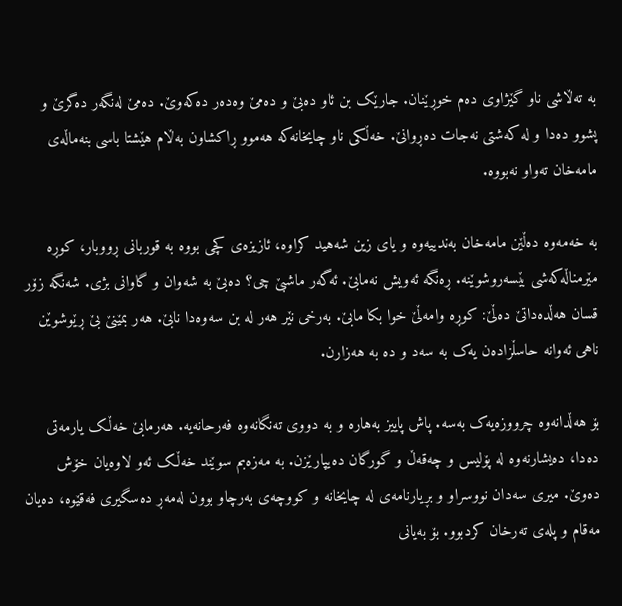بە تەڵاشی ناو گێژاوی دەم خوڕێنان. جارێک بن ئاو دەبێ و دەمێ وەدەر دەکەوێ. دەمێ لەنگەر دەگرێ و پشوو دەدا و لە کەشتی نەجات دەڕوانێ. خەڵکی ناو چایخانەکە هەموو ڕاکشاون بەڵام هێشتا باسی بنەماڵەی مامەخان تەواو نەبووە.

بە خەمەوە دەڵێن مامەخان بەندییەوە و یای زین شەهید کراوە، ئازیزەی کچی بووە بە قوربانی ڕووبار، کوڕە مێرمناڵەکەشی بێسەروشوێنە. ڕەنگە ئەویش نەمابێ. ئەگەر ماشبێ چی؟ دەبێ بە شەوان و گاوانی بژی. شەنگە زۆر قسان هەڵدەداتێ دەڵێ: کوڕە وامەڵێ خوا بکا مابێ. بەرخی نێر هەر لە بن سەوەدا نابێ. هەر بمێنێ بێ ڕێوشوێن ناهی ئەوانە حاسڵزادەن یەک بە سەد و دە بە هەزارن.

بۆ هەڵدانەوە چرووزەیەک بەسە. پاش پاییز بەهارە و بە دووی تەنگانەوە فەرحانەیە. هەرمابێ خەڵک یارمەتی دەدا، دەیشارنەوە لە پۆلیس و چەقەڵ و گورگان دەیپارێزن. بە مەزەبم سوێند خەڵک ئەو لاوەیان خۆش دەوێ. میری سەدان نووسراو و بڕیارنامەی لە چایخانە و کووچەی بەرچاو بوون لەمەڕ دەسگیری فەقێوە، دەیان مەقام و پلەی تەرخان کردبوو. بۆ بەیانی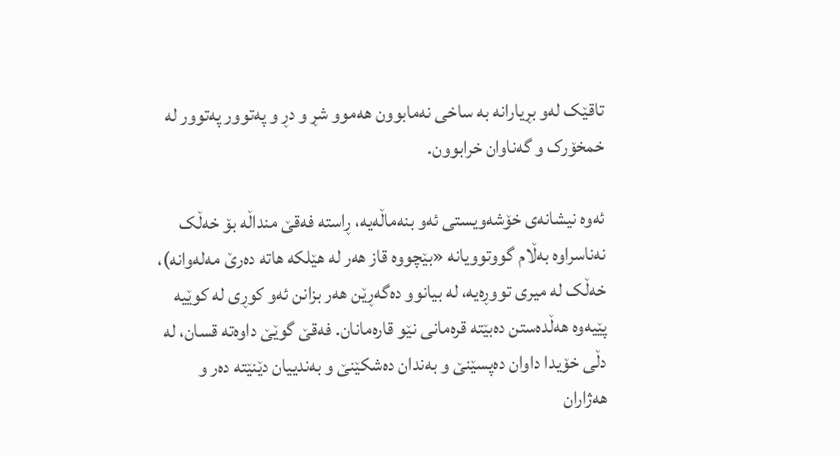تاقێک لەو بڕیارانە بە ساخی نەمابوون هەموو شڕ و دڕ و پەتوور پەتوور لە خمخۆرک و گەناوان خرابوون.

ئەوە نیشانەی خۆشەویستی ئەو بنەماڵەیە، ڕاستە فەقێ منداڵە بۆ خەڵک نەناسراوە بەڵام گووتوویانە «بێچووە قاز هەر لە هێلکە هاتە دەرێ مەلەوانە)، خەڵک لە میری تووڕەیە، لە بیانوو دەگەڕێن هەر بزانن ئەو کوڕی لە کوێیە پێیەوە هەڵدەستن دەبێتە قرەمانی نێو قارەمانان. فەقێ گوێێ داوەتە قسان، لە دڵی خۆیدا داوان دەپسێنێ و بەندان دەشکێنێ و بەندییان دێنێتە دەر و هەژاران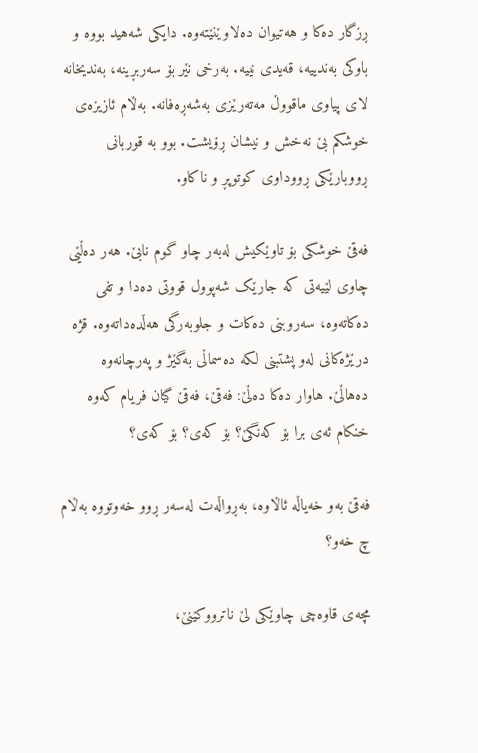ڕزگار دەکا و هەتیوان دەلاوێنێتەوە. دایکی شەهید بووە و باوکی بەندییە، قەیدی نییە. بەرخی نێر بۆ سەربڕینە، بەندیخانە لای پیاوی ماقووڵ مەتەرێزی بەشەڕەفانە. بەڵام ئازیزەی خوشکم بێ نەخش و نیشان ڕۆیشت. بوو بە قوربانی ڕووبارێکی ڕووداوی کوتوپڕ و ناکاو.

فەقێ خوشکی بۆ تاوێکیش لەبەر چاو گوم نابێ. هەر دەڵێی چاوی لێیەتی کە جارێک شەپوول قووتی دەدا و تفی دەکاتەوە، سەروبنی دەکات و جلوبەرگی هەڵدەداتەوە. قژە درێژەکانی لەو پشتبنی لکە دەسماڵی بەگێژ و پەرچانەوە دەهاڵێ. هاوار دەکا دەڵێ: فەقێ، فەقێ گیان فریام کەوە خنکام ئەی برا بۆ کەنگێ؟ بۆ کەی؟ بۆ کەی؟

فەقێ بەو خەیاڵە ئاڵاوە، بەڕواڵەت لەسەر ڕوو خەوتووە بەڵام چ خەو؟

مچەی قاوەچی چاوێکی لێ ناترووکێنێ،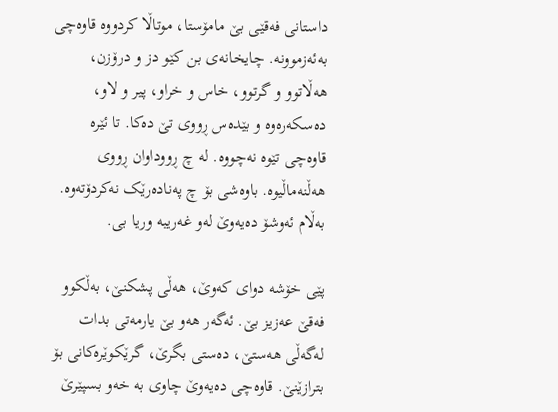داستانی فەقێی بێ مامۆستا، موتاڵا کردووە قاوەچی بەئەزموونە. چایخانەی بن کێو دز و درۆزن، هەڵاتوو و گرتوو، خاس و خراو، پیر و لاو، دەسکەرەوە و بێدەس ڕووی تێ دەکا. تا ئێرە قاوەچی تێوە نەچووە. لە چ ڕووداوان ڕووی هەڵنەماڵیوە. باوەشی بۆ چ پەنادەرێک نەکردۆتەوە. بەڵام ئەوشۆ دەیەوێ لەو غەریبە وریا بی.

پێی خۆشە دوای کەوێ، هەڵی پشکنێ، بەڵکوو فەقێ عەزیز بێ. ئەگەر هەو بێ یارمەتی بدات لەگەڵی هەستێ، دەستی بگرێ، گرێکوێرەکانی بۆ بترازێنێ. قاوەچی دەیەوێ چاوی بە خەو بسپێرێ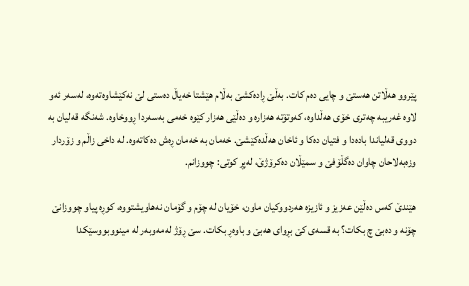پێروو هەڵاتن هەستێ و چایی دەم کات. بەڵێ ڕادەکشێ بەڵام هێشتا خەیاڵ دەستی لێ نەکێشاوەتەوە، لەسەر ئەو لاوە غەریبە چەتری خۆی هەڵداوە، کەوتۆتە هەزارە و دەڵێی هەزار کێوە خەمی بەسەردا ڕووخاوە. شەنگە قەلیان بە دووی قەلیاندا بادەدا و فتیان دەکا و ئاخان هەڵدەکێشێ. خەمان بە خەمان ڕەش دەکاتەوە. لە داخی زاڵم و زۆردار وزەبەلاحان چاوان دەگڵۆفێ و سمێڵان دەکرۆژێ، لەپڕ کوتی: چووزانم.

هێندێ کەس دەڵێن عەزیز و ئازیزە هەردووکیان ماون، خۆیان لە چۆم و گۆمان نەهاویشتووە، کوڕە پیاو چووزانێ چۆنە و دەبێ چ بکات؟ بە قسەی کێ بڕوای هەبێ و باوەڕ بکات. سێ ڕۆژ لەمەوبەر لە مینووبووسێکدا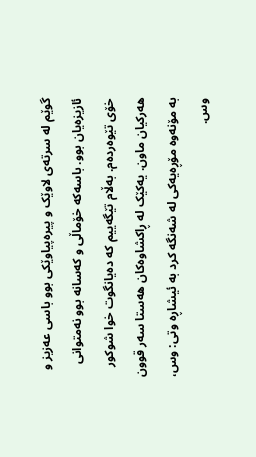گوێم لە سرتەی لاوێک و پیرەپیاوێکی بوو باسی عەزیز و ئازیزەیان بوو. باسەکە خۆماڵی و کەسانە بوو نەمتوانی خۆی تێوەردەم. بەڵام تێگەییم کە دەیانگوت خوا شوکور هەرکیان ماون. یەکێک لە ڕاکشاوەکان هەستا سەر قوون بە مۆنەوە مۆڕەیەکی لە شەنگە کرد بە ئیشاڕە وتی: وس، وس.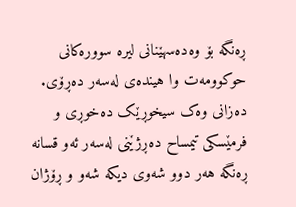ڕەنگە بۆ وەدەسهێنانی لیرە سوورەکانی حوکوومەت وا هیندەی لەسەر دەڕۆی. دەزانی وەک سیخوڕێک دەخوڕی و فرمێسکی تیمساح دەڕژێنی لەسەر ئەو قسانە ڕەنگە هەر دوو شەوی دیکە شەو و ڕۆژان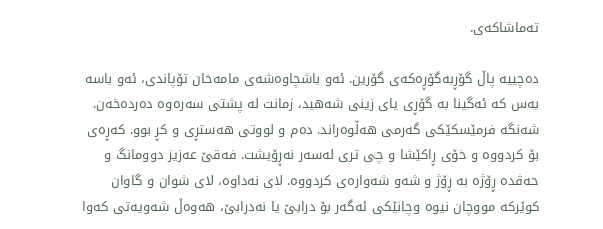تەماشاکەی.

دەچییە پاڵ گۆڕبەگۆڕەکەی گۆرین. ئەو باشچاوەشەی مامەخان تۆپاندی، ئەو باسە بەس کە ئەگینا بە گۆڕی یای زینی شەهید، زمانت لە پشتی سەرەوە دەردەخەن. شەنگە فرمێسکێکی گەرمی هەڵوەراند. دەم و لووتی هەستڕی و کڕ بوو. کەڕەی بۆ کردووە و خۆی ڕاکێشا و چی تری لەسەر نەڕۆیشت. فەقێ عەزیز دوومانگ و حەڤدە ڕۆژە بە ڕۆژ و شەو شەوارەی کردووە. لای نەداوە، لای شوان و گاوان کوێرکە مووچان نیوە وچانێکی ئەگەر بۆ درابێ یا نەدرابێ، هەوەڵ شەویەتی کەوا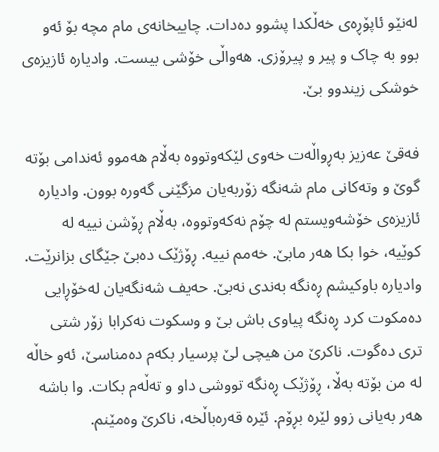لەنێو ئاپۆڕەی خەڵکدا پشوو دەدات. چاییخانەی مام مچە بۆ ئەو بوو بە چاک و پیر و پیرۆزی. هەواڵی خۆشی بیست. وادیارە ئازیزەی خوشکی زیندوو بێ.

فەقێ عەزیز بەڕواڵەت خەوی لێکەوتووە بەڵام هەموو ئەندامی بۆتە گوێ و وتەکانی مام شەنگە زۆربەیان مزگێنی گەورە بوون. وادیارە ئازیزەی خۆشەویستم لە چۆم نەکەوتووە، بەڵام ڕۆشن نییە لە کوێیە، خوا بکا هەر مابێ. خەمم نییە. ڕۆژێک دەبێ جێگای بزانرێت. وادیارە باوکیشم ڕەنگە بەندی نەبێ. حەیف شەنگەیان لەخۆڕایی دەمکوت کرد ڕەنگە پیاوی باش بێ و وسکوت نەکرابا زۆر شتی تری دەگوت. ناکرێ من هیچی لێ پرسیار بکەم دەمناسێ، ئەو خاڵە لە من بۆتە بەڵا، ڕۆژێک ڕەنگە تووشی داو و تەڵەم بکات. وا باشە هەر بەیانی زوو لێرە بڕۆم. ئێرە قەرەباڵخە، ناکرێ وەمێنم.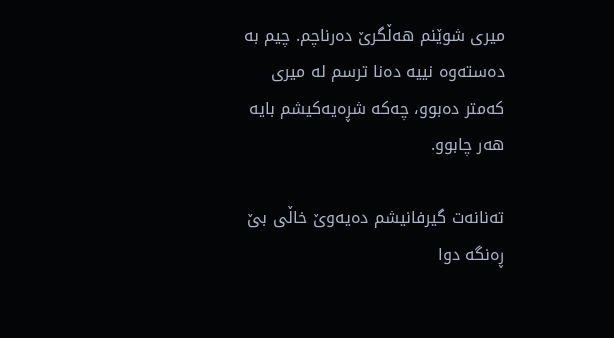میری شوێنم هەڵگرێ دەرناچم. چیم بە دەستەوە نییە دەنا ترسم لە میری کەمتر دەبوو، چەکە شڕەیەکیشم بایە هەر چابوو.

تەنانەت گیرفانیشم دەیەوێ خاڵی بێ ڕەنگە دوا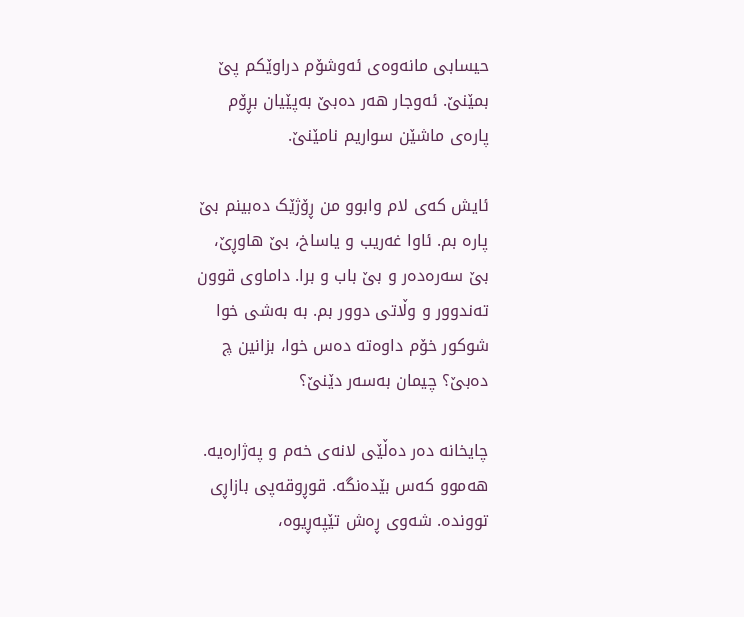حیسابی مانەوەی ئەوشۆم دراوێکم پێ بمێنێ. ئەوجار هەر دەبێ بەپێیان بڕۆم پارەی ماشێن سواریم نامێنێ.

ئایش کەی لام وابوو من ڕۆژێک دەبینم بێ پارە بم. ئاوا غەریب و یاساخ، بێ هاوڕێ، بێ سەرەدەر و بێ باب و برا. داماوی قوون تەندوور و وڵاتی دوور بم. بە بەشی خوا شوکور خۆم داوەتە دەس خوا، بزانین چ دەبێ؟ چیمان بەسەر دێنێ؟

چایخانە دەر دەڵێی لانەی خەم و پەژارەیە. هەموو کەس بێدەنگە. قوڕوقەپی بازاڕی تووندە. شەوی ڕەش تێپەڕیوە،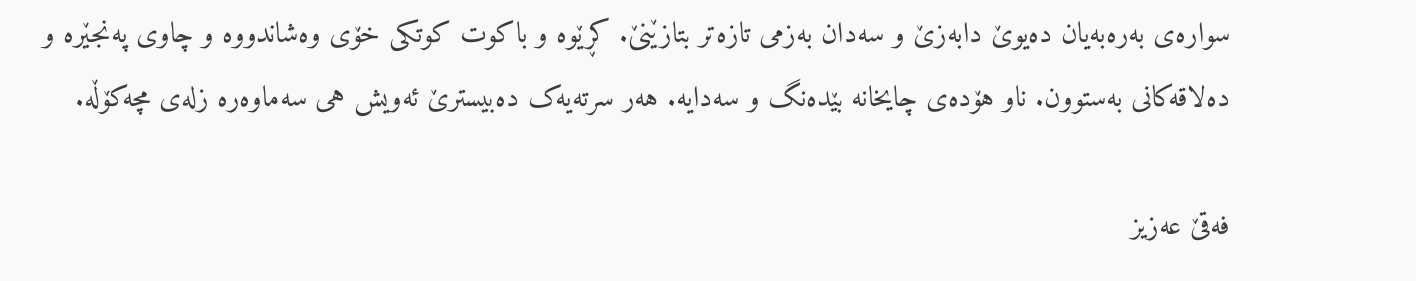سوارەی بەرەبەیان دەیوێ دابەزێ و سەدان بەزمی تازەتر بتازێنێ. کڕێوە و باکوت کوتکی خۆی وەشاندووە و چاوی پەنجێرە و دەلاقەکانی بەستوون. ناو هۆدەی چایخانە بێدەنگ و سەدایە. هەر سرتەیەک دەبیسترێ ئەویش هی سەماوەرە زلەی مچەکۆڵە.

فەقێ عەزیز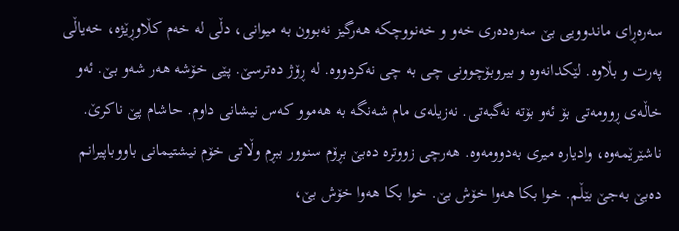سەرەڕای ماندوویی بێ سەرەدەری خەو و خەنووچکە هەرگیز نەبوون بە میوانی، دڵی لە خەم کڵاوڕێژە، خەیاڵی پەرت و بڵاوە. لێکدانەوە و بیروبۆچوونی چی بە چی نەکردووە. لە ڕۆژ دەترسێ. پێی خۆشە هەر شەو بێ. ئەو خاڵەی ڕوومەتی بۆ ئەو بۆتە نەگبەتی. نەزیلەی مام شەنگە بە هەموو کەس نیشانی داوم. حاشام پێ ناکرێ. ناشێرێمەوە، وادیارە میری بەدوومەوە. هەرچی زووترە دەبێ بڕۆم سنوور ببڕم وڵاتی خۆم نیشتیمانی باووباپیرانم دەبێ بەجێ بێڵم. خوا بکا هەوا خۆش بێ. خوا بکا هەوا خۆش بێ،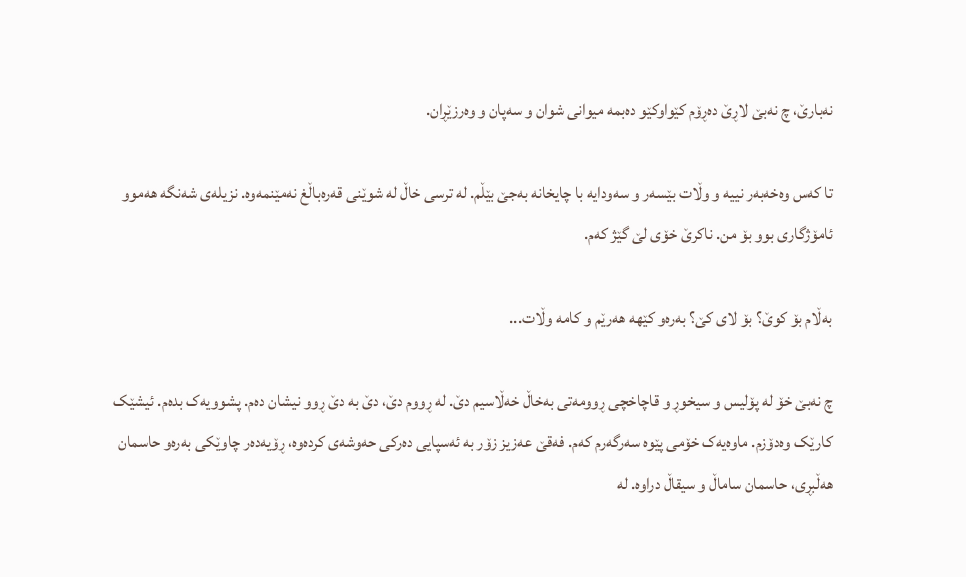نەبارێ، چ نەبێ لاڕێ دەڕۆم کێواوکێو دەبمە میوانی شوان و سەپان و وەرزێڕان.

تا کەس وەخەبەر نییە و وڵات بێسەر و سەودایە با چایخانە بەجێ بێڵم. لە ترسی خاڵ لە شوێنی قەرەباڵغ نەمێنمەوە. نزیلەی شەنگە هەموو ئامۆژگاری بوو بۆ من. ناکرێ خۆی لێ گێژ کەم.

بەڵام بۆ کوێ؟ بۆ لای کێ؟ بەرەو کێهە هەرێم و کامە وڵات...

چ نەبێ خۆ لە پۆلیس و سیخوڕ و قاچاخچی ڕوومەتی بەخاڵ خەڵاسیم دێ. لە ڕووم دێ، دێ بە دێ ڕوو نیشان دەم. پشوویەک بدەم. ئیشێک کارێک وەدۆزم. ماوەیەک خۆمی پێوە سەرگەرم کەم. فەقێ عەزیز زۆر بە ئەسپایی دەرکی حەوشەی کردەوە، ڕۆیەدەر چاوێکی بەرەو حاسمان هەڵبڕی، حاسمان ساماڵ و سیقاڵ دراوە. لە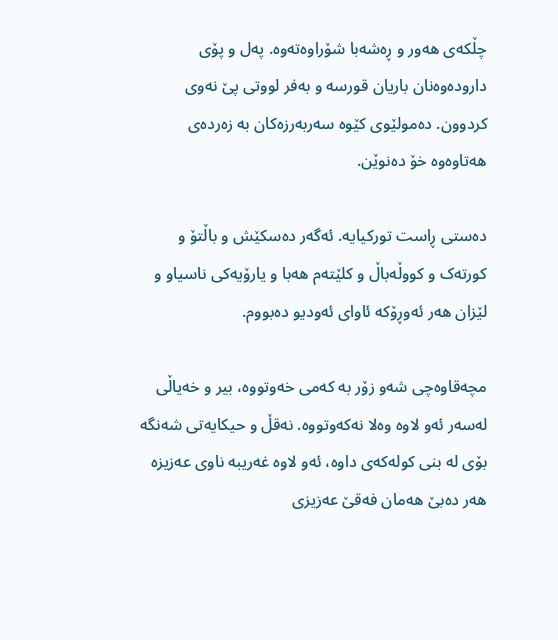چڵکەی هەور و ڕەشەبا شۆراوەتەوە. پەل و پۆی دارودەوەنان باریان قورسە و بەفر لووتی پێ نەوی کردوون. دەمولێوی کێوە سەربەرزەکان بە زەردەی هەتاوەوە خۆ دەنوێن.

دەستی ڕاست تورکیایە. ئەگەر دەسکێش و باڵتۆ و کورتەک و کووڵەباڵ و کلێتەم هەبا و یارۆیەکی ناسیاو و لێزان هەر ئەوڕۆکە ئاوای ئەودیو دەبووم.

مچەقاوەچی شەو زۆر بە کەمی خەوتووە، بیر و خەیاڵی لەسەر ئەو لاوە وەلا نەکەوتووە. نەقڵ و حیکایەتی شەنگە بۆی لە بنی کولەکەی داوە، ئەو لاوە غەریبە ناوی عەزیزە هەر دەبێ هەمان فەقێ عەزیزی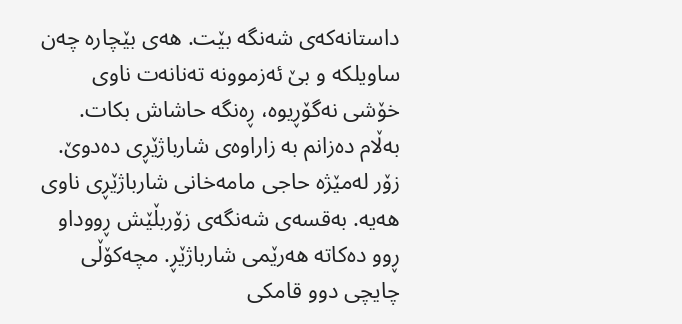داستانەکەی شەنگە بێت. هەی بێچارە چەن ساویلکە و بێ ئەزموونە تەنانەت ناوی خۆشی نەگۆڕیوە، ڕەنگە حاشاش بکات. بەڵام دەزانم بە زاراوەی شارباژێڕی دەدوێ. زۆر لەمێژە حاجی مامەخانی شارباژێڕی ناوی هەیە. بەقسەی شەنگەی زۆربڵێش ڕووداو ڕوو دەکاتە هەرێمی شارباژێڕ. مچەکۆڵی چایچی دوو قامکی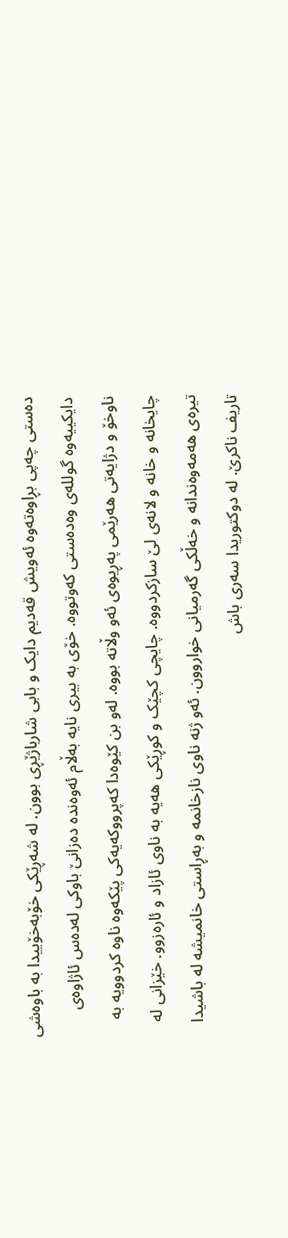دەستی چەپی بڕاوەتەوە ئەویش قەدیم دایک و بابی شارباژێڕی بوون. لە شەڕێکی خۆبەخۆییدا بە باوەشی دایکییەوە گوللەی وەدەستی کەوتووە. خۆی بە بیری نایە بەڵام ئەوەندە دەزانێ باوکی لەدەس ئاژاوەی ناوخۆ و دژایەتی هەرێمی پەڕیوەی ئەو وڵاتە بووە. لەو بن کێوەدا کەپرووکەیەکی پێکەوە ناوە کردوویە بە چایخانە و خانە و لانەی لێ سازکردووە. چایچی کچێک و کوڕێکی هەیە بە ناوی ئازاد و ئارەزوو. خێزانی لە تیرەی هەمەوەندانە و خەڵکی گەرمیانی خواروون. ئەو ژنە ناوی نازخانمە و بەڕاستی خانمیشە لە باشیدا تاریف ناکرێ. لە دوکتوریدا سەری باش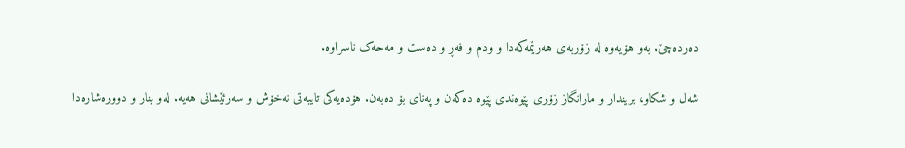دەردەچێ. بەو هۆیەوە لە زۆربەی هەرێمەکەدا و ودم و فەڕ و دەست و مەحەک ناسراوە.

شەل و شکاو، بریندار و مارانگاز زۆری پێوەندی پێوە دەکەن و پەنای بۆ دەبەن. هۆدەیەکی تایبەتی نەخۆش و سەرئێشانی هەیە. لەو بنار و دوورەشارەدا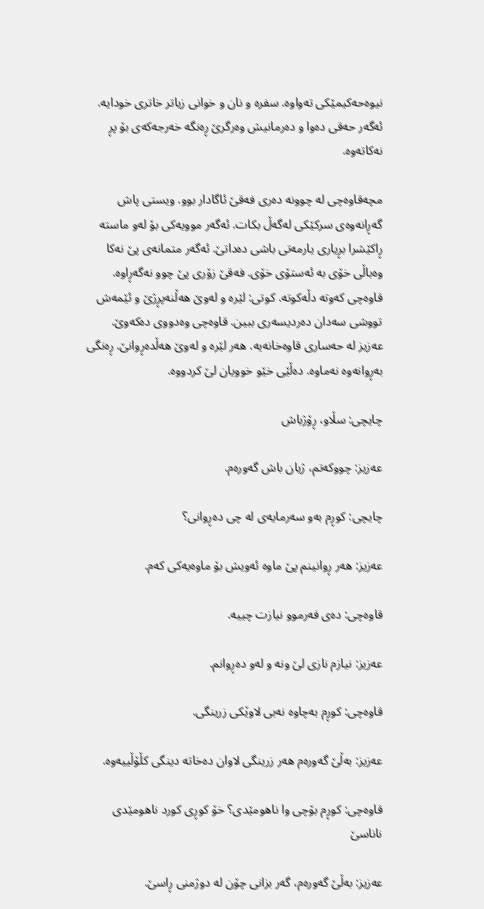نیوەحەکیمێکی تەواوە. سفرە و نان و خوانی زیاتر خاتری خودایە. ئەگەر حەقی دەوا و دەرمانیش وەرگرێ ڕەنگە خەرجەکەی بۆ پڕ نەکاتەوە.

مچەقاوەچی لە چوونە دەری فەقێ ئاگادار بوو. ویستی پاش گەڕانەوەی سرکێکی لەگەڵ بکات. ئەگەر موویەکی بۆ لەو ماستە ڕاکێشرا بڕیاری یارمەتی باشی دەداتێ. ئەگەر متمانەی پێ نەکا وەباڵی خۆی بە ئەستۆی خۆی. فەقێ زۆری پێ چوو نەگەڕاوە. قاوەچی کەوتە دڵەکوتە. کوتی: لێرە و لەوێ هەڵنەپڕژێ و ئێمەش تووشی سەدان دەردیسەری ببین. قاوەچی وەدووی دەکەوێ. عەزیز لە حەساری قاوەخانەیە. هەر لێرە و لەوێ هەڵدەڕوانێ. ڕەنگی بەڕوانەوە نەماوە. دەڵێی خێو خوویان لێ کردووە.

چایچی: سڵاو، ڕۆژباش

عەزیز: چووکەتم، ژیان باش گەورەم.

چایچی: کوڕم بەو سەرمایەی لە چی دەڕوانی؟

عەزیز: هەر ڕوانینم پێ ماوە ئەویش بۆ ماوەیەکی کەم.

قاوەچی: دەی فەرموو نیازت چییە.

عەزیز: نیازم نازی لێ ونە و لەو دەڕوانم.

قاوەچی: کوڕم بەچاوە نەبی لاوێکی زرینگی.

عەزیز: بەڵێ گەورەم هەر زرینگی لاوان دەخاتە دینگی کڵۆڵییەوە.

قاوەچی: کوڕم بۆچی وا ناهومێدی؟ خۆ کوڕی کورد ناهومێدی ناناسێ

عەزیز: بەڵێ گەورەم، گەر بزانی چۆن لە دوژمنی ڕاسێ.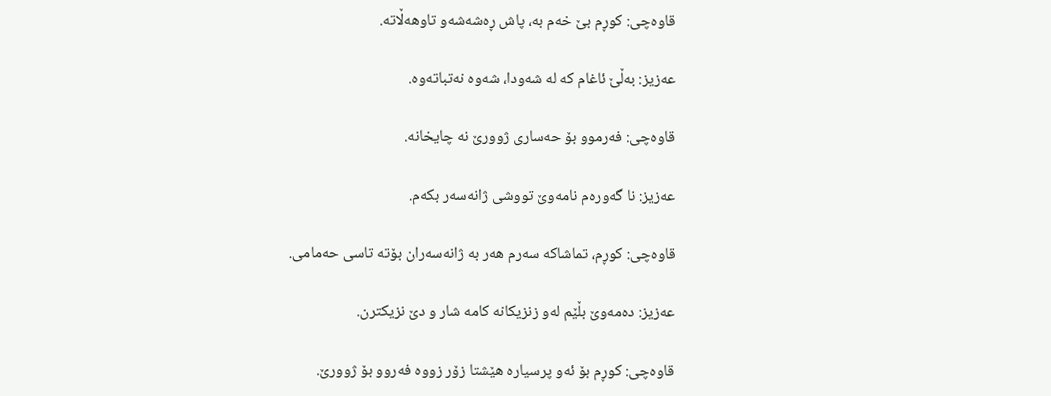قاوەچی: کوڕم بێ خەم بە، پاش ڕەشەشەو تاوهەڵاتە.

عەزیز: بەڵێ ئاغام کە لە شەودا، شەوە نەتباتەوە.

قاوەچی: فەرموو بۆ حەساری ژوورێ نە چایخانە.

عەزیز: نا گەورەم نامەوێ تووشی ژانەسەر بکەم.

قاوەچی: کوڕم، تماشاکە سەرم هەر بە ژانەسەران بۆتە تاسی حەمامی.

عەزیز: دەمەوێ بڵێم لەو زنزیکانە کامە شار و دێ نزیکترن.

قاوەچی: کوڕم بۆ ئەو پرسیارە هێشتا زۆر زووە فەروو بۆ ژوورێ.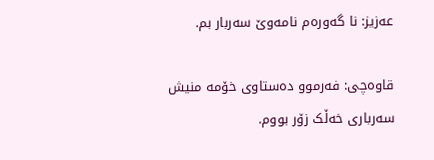عەزیز: نا گەورەم نامەوێ سەربار بم.

قاوەچی: فەرموو دەستاوی خۆمە منیش سەرباری خەڵک زۆر بووم.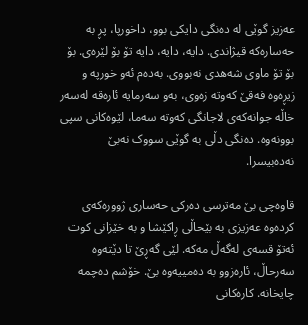عەزیز گوێی لە دەنگی دایکی بوو، داخورپا، پڕ بە حەسارەکە قیژاندی. دایە، دایە، دایە تۆ بۆ لێرەی. بۆ بۆ تۆ ماوی شەهدی نەبووی. بەدەم ئەو خورپە و زیڕەوە فەقێ کەوتە زەوی، بەو سەرمایە ئارەقە لەسەر خاڵە جوانەکەی لاجانگی کەوتە سەما، لێوەکانی سپی بوونەوە. دەنگی دڵی بە گوێی سووک نەبێ نەدەبیسرا.

قاوەچی بێ مەترسی دەرکی حەساری ژوورەکەی کردەوە عەزیزی بە بێحاڵی ڕاکێشا و بە خێزانی کوت ئەتۆ قسەی لەگەڵ مەکە. لێی گەڕێ تا دێتەوە سەرحاڵ، ئارەزوو بە دەمییەوە بێ. خۆشم دەچمە چایخانە. کارەکانی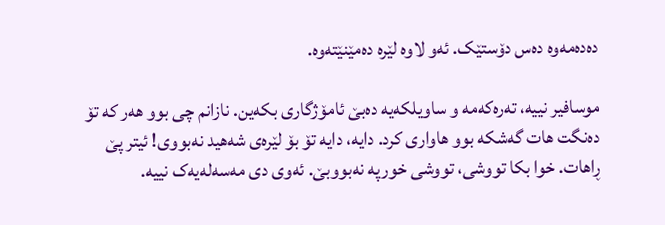دەدەمەوە دەس دۆستێک. ئەو لاوە لێرە دەمێنێتەوە.

موسافیر نییە، تەرەکەمە و ساویلکەیە دەبێ ئامۆژگاری بکەین. نازانم چی بوو هەر کە تۆ دەنگت هات گەشکە بوو هاواری کرد. دایە، دایە تۆ بۆ لێرەی شەهید نەبووی! ئیتر پێ ڕاهات. خوا بکا تووشی، تووشی خورپە نەبووبێ. ئەوی دی مەسەلەیەک نییە.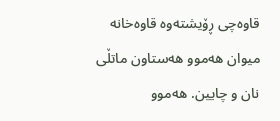قاوەچی ڕۆیشتەوە قاوەخانە میوان هەموو هەستاون ماتڵی نان و چایین. هەموو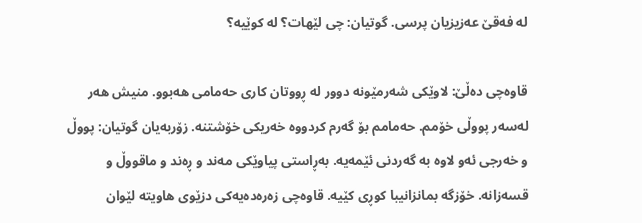لە فەقێ عەزیزیان پرسی. گوتیان: چی لێهات؟ لە کوێیە؟

قاوەچی دەڵێ: لاوێکی شەرمێونە دوور لە ڕووتان کاری حەمامی هەبوو. منیش هەر لەسەر پووڵی خۆمم. حەمامم بۆ گەرم کردووە خەریکی خۆشتنە. زۆربەیان گوتیان: پووڵ و خەرجی ئەو لاوە بە گەردنی ئێمەیە. بەڕاستی پیاوێکی مەند و ڕەند و ماقووڵ و قسەزانە. خۆزگە بمانزانیبا کوڕی کێیە. قاوەچی زەرەدەیەکی دزێوی هاویتە لێوان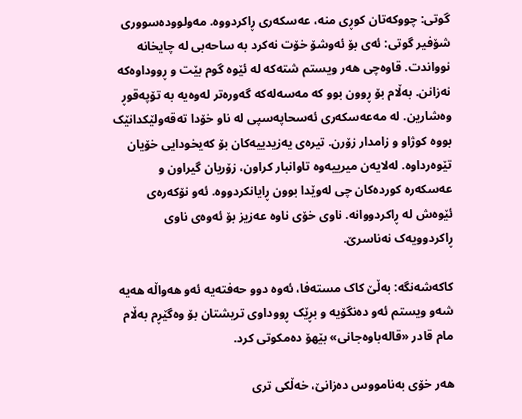گوتی: چووکەتان کوڕی منە، عەسکەری ڕاکردووە. مەولوودەسووری شۆفیر گوتی: ئەی بۆ ئەوشۆ خۆت نەکرد بە ساحەبی لە چایخانە نوواندت. قاوەچی هەر ویستم شتەکە لە ئێوە گوم بێت و ڕووداوەکە نەزانن. بەڵام بۆ ڕوون بوو کە مەسەلەکە گەورەتر لەوەیە بە تۆپەقوڕ وەشارین. لە مەعەسکەری ئەسحاپەسپی لە ناو خۆدا تەقەولێکدانێک بووە کوژاو و زامدار زۆرن. تیرەی یەزیدییەکان بۆ کەیخودایی خۆیان تێوەرداوە. لەلایەن میرییەوە تاوانبار کراون، زۆریان گیراون و عەسکەرە کوردەکان چی لەوێدا بوون ڕایانکردووە. ئەو نۆکەرەی ئێوەش لە ڕاکردووانە. ناوی خۆی ناوە عەزیز بۆ ئەوەی ناوی ڕاکردوویەک نەناسرێ.

کاکەشەنگە: بەڵێ کاک مستەفا، ئەوە دوو حەفتەیە ئەو هەواڵە هەیە شەو ویستم ئەو دەنگۆیە و بڕێک ڕووداوی تریشتان بۆ وەگێڕم بەڵام مام قادر «قالەباوەجانی» بێهۆ دەمکوتی کرد.

هەر خۆی بەنامووس دەزانێ، خەڵکی تری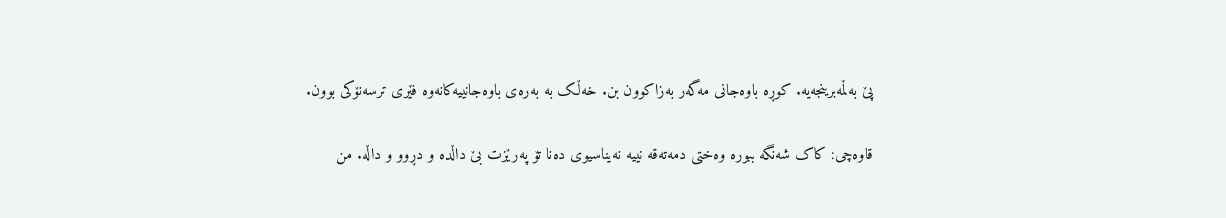پێ بەڵمەبرینجەیە. کوڕە باوەجانی مەگەر بەزاکوون بن. خەڵک بە بەرەی باوەجانییەکانەوە فێری ترسەنۆکی بوون.

قاوەچی: کاک شەنگە ببورە وەختی دمەتەقە نییە نەیناسیوی دەنا تۆ پەرێزت بێ داڵدە و دڕوو و داڵە. من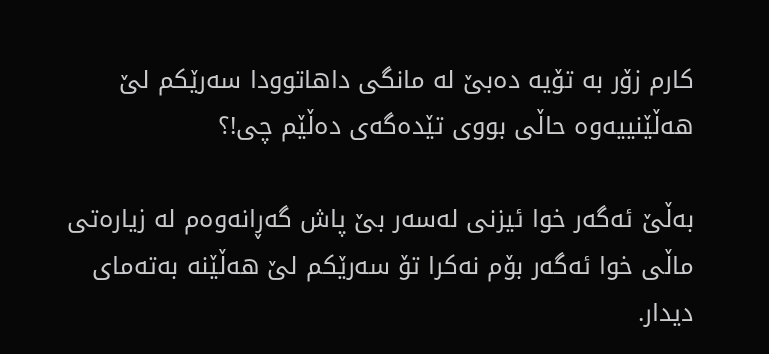کارم زۆر بە تۆیە دەبێ لە مانگی داهاتوودا سەرێکم لێ هەڵێنییەوە حاڵی بووی تێدەگەی دەڵێم چی!؟

بەڵێ ئەگەر خوا ئیزنی لەسەر بێ پاش گەڕانەوەم لە زیارەتی ماڵی خوا ئەگەر بۆم نەکرا تۆ سەرێکم لێ هەڵێنە بەتەمای دیدار.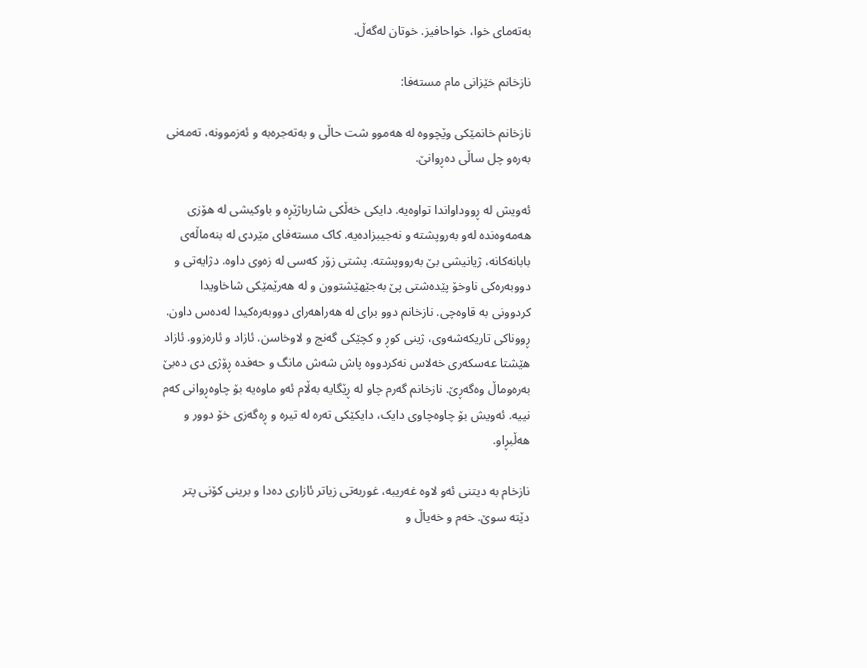بەتەمای خوا، خواحافیز. خوتان لەگەڵ.

نازخانم خێزانی مام مستەفا:

نازخانم خانمێکی وێچووە لە هەموو شت حاڵی و بەتەجرەبە و ئەزموونە، تەمەنی بەرەو چل ساڵی دەڕوانێ.

ئەویش لە ڕووداواندا تواوەیە. دایکی خەڵکی شارباژێڕە و باوکیشی لە هۆزی هەمەوەندە لەو بەروپشتە و نەجیبزادەیە. کاک مستەفای مێردی لە بنەماڵەی بابانەکانە، ژیانیشی بێ بەرووپشتە. پشتی زۆر کەسی لە زەوی داوە. دژایەتی و دووبەرەکی ناوخۆ پێدەشتی پێ بەجێهێشتوون و لە هەرێمێکی شاخاویدا کردوونی بە قاوەچی. نازخانم دوو برای لە هەراهەرای دووبەرەکیدا لەدەس داون. ڕووناکی تاریکەشەوی، ژینی کوڕ و کچێکی گەنج و لاوخاسن. ئازاد و ئارەزوو. ئازاد هێشتا عەسکەری خەلاس نەکردووە پاش شەش مانگ و حەفدە ڕۆژی دی دەبێ بەرەوماڵ وەگەڕێ. نازخانم گەرم چاو لە ڕێگایە بەڵام ئەو ماوەیە بۆ چاوەڕوانی کەم نییە. ئەویش بۆ چاوەچاوی دایک، دایکێکی تەرە لە تیرە و ڕەگەزی خۆ دوور و هەڵبڕاو.

نازخام بە دیتنی ئەو لاوە غەریبە، غوربەتی زیاتر ئازاری دەدا و برینی کۆنی پتر دێتە سوێ. خەم و خەیاڵ و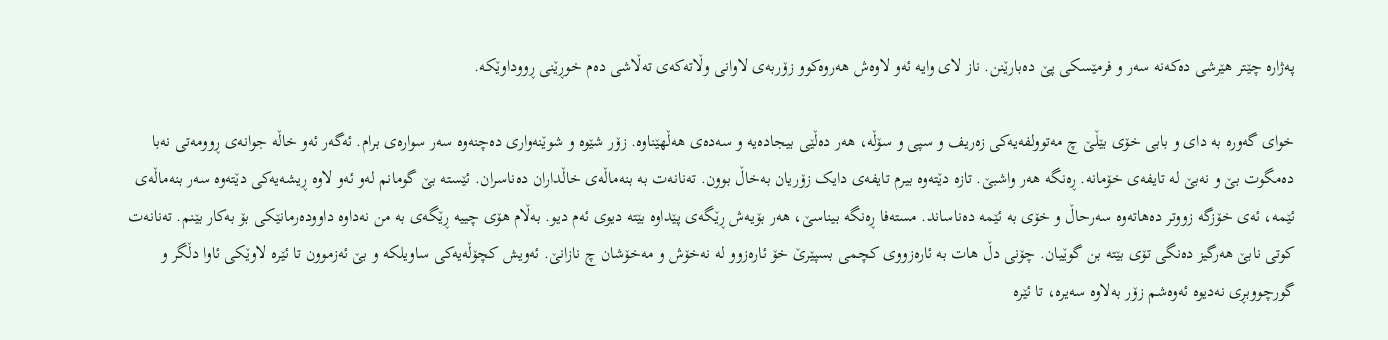پەژارە چێتر هێرشی دەکەنە سەر و فرمێسکی پێ دەبارێنن. ناز لای وایە ئەو لاوەش هەروەکوو زۆربەی لاوانی وڵاتەکەی تەڵاشی دەم خوڕێنی ڕووداوێکە.

خوای گەورە بە دای و بابی خۆی بێڵێ چ مەتوولفەیەکی زەریف و سپی و سۆڵە، هەر دەڵێی بیجادەیە و سەدەی هەڵهێناوە. زۆر شێوە و شوێنەواری دەچنەوە سەر سوارەی برام. ئەگەر ئەو خاڵە جوانەی ڕوومەتی نەبا دەمگوت بێ و نەبێ لە تایفەی خۆمانە. ڕەنگە هەر واشبێ. تازە دێتەوە بیرم تایفەی دایک زۆریان بەخاڵ بوون. تەنانەت بە بنەماڵەی خاڵداران دەناسران. ئێستە بێ گومانم لەو ئەو لاوە ڕیشەیەکی دێتەوە سەر بنەماڵەی ئێمە، ئەی خۆزگە زووتر دەهاتەوە سەرحاڵ و خۆی بە ئێمە دەناساند. مستەفا ڕەنگە بیناسێ، هەر بۆیەش ڕێگەی پێداوە بێتە دیوی ئەم دیو. بەڵام هۆی چییە ڕێگەی بە من نەداوە داوودەرمانێکی بۆ بەکار بێنم. تەنانەت کوتی نابێ هەرگیز دەنگی تۆی بێتە بن گوێیان. چۆنی دڵ هات بە ئارەزووی کچمی بسپێرێ خۆ ئارەزوو لە نەخۆش و مەخۆشان چ نازانێ. ئەویش کچۆڵەیەکی ساویلکە و بێ ئەزموون تا ئێرە لاوێکی ئاوا دڵگر و گورچووبڕی نەدیوە ئەوەشم زۆر بەلاوە سەیرە، تا ئێرە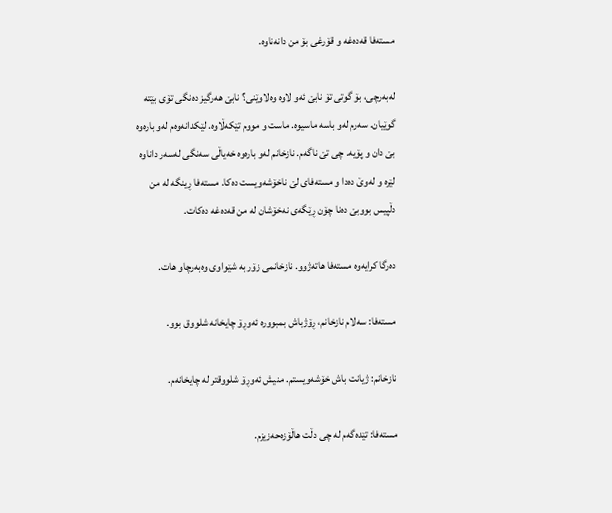مستەفا قەدەغە و قۆرغی بۆ من دانەناوە.

لەبەرچی، بۆ گوتی تۆ نابێ ئەو لاوە وەلاوێنی؟ نابێ هەرگیز دەنگی تۆی بێتە گوێیان. سەرم لەو باسە ماسیوە. ماست و مووم تێکەڵاوە. لێکدانەوەم لەو بارەوە بێ دان و پۆیە. چی تێ ناگەم. نازخانم لەو بارەوە خەیاڵی سەنگی لەسەر داناوە لێرە و لەوێ دەدا و مستەفای لێ ناخۆشەویست دەکا. مستەفا ڕینگە لە من دڵپیس بووبێ دەنا چۆن ڕێگەی نەخۆشان لە من قەدەغە دەکات.

دەرگا کرایەوە مستەفا هاتەژوو. نازخانمی زۆر بە شێواوی وەبەرچاو هات.

مستەفا: سەلام نازخانم، ڕۆژباش بمبوورە ئەوڕۆ چایخانە شلووق بوو.

نازخانم: ژیانت باش خۆشەویستم. منیش ئەوڕۆ شلووقتر لە چایخانەم.

مستەفا: تێدەگەم لە چی دڵت هاڵۆزەحەزیزم.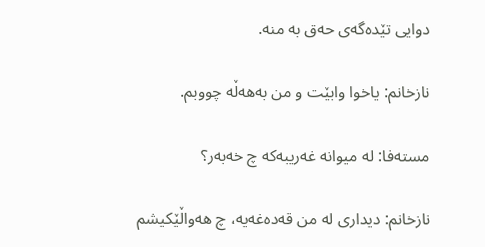دوایی تێدەگەی حەق بە منە.

نازخانم: یاخوا وابێت و من بەهەڵە چووبم.

مستەفا: لە میوانە غەریبەکە چ خەبەر؟

نازخانم: دیداری لە من قەدەغەیە، چ هەواڵێکیشم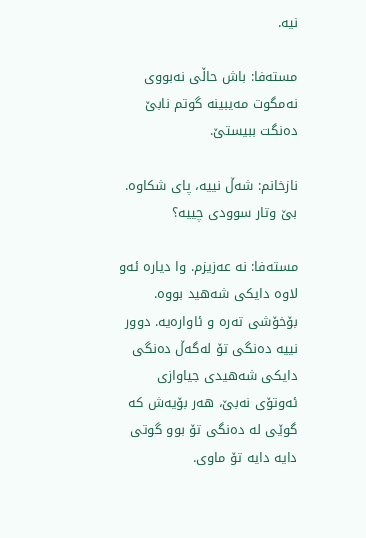نیە.

مستەفا: باش حاڵی نەبووی نەمگوت مەیبینە گوتم نابێ دەنگت ببیستێ.

نازخانم: شەڵ نییە، پای شکاوە. بێ وتار سوودی چییە؟

مستەفا: نە عەزیزم. وا دیارە ئەو لاوە دایکی شەهید بووە. بۆخۆشی تەرە و ئاوارەیە. دوور نییە دەنگی تۆ لەگەڵ دەنگی دایکی شەهیدی جیاوازی ئەوتۆی نەبێ، هەر بۆیەش کە گوێی لە دەنگی تۆ بوو گوتی دایە دایە تۆ ماوی.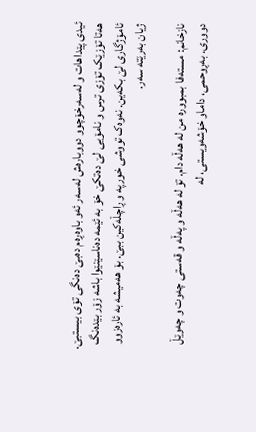ئیدی پێداهات و لەسەرخۆچوو دووبارەش لەسەر ئەو باوەڕەم دەبێ دەنگی تۆی بیستبێ. هەتا تۆزێک تۆزی ترس و نامۆیی لێ دەتکێ خۆ بە ئێمە دەناسێنێوا باشە زۆر بێدەنگ ئامۆژگاری لێ بکەین. نەوەک تووشی خورپە و ڕاچڵەکین ببێ. بۆ هەمیشە بە ئارەزوو ژیان بەرێتە سەر.

نازخانم: مستەفا بمبوورە من لە هەڵە دام. تۆ لە هەڵە و پەڵە و قەستی چەوت و چەوێڵ دووری. بەڕوحمی، داماو خۆشەویستی، لە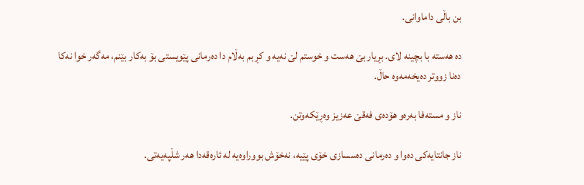بن باڵی داماوانی.

دە هەستە با بچینە لای. بڕیار بێ هەست و خوستم لێ نەیە و کڕ بم بەڵام دا دەرمانی پێویستی بۆ بەکار بێنم، مەگەر خوا نەکا دەنا زووتر دەیخەمەوە حاڵ.

ناز و مستەفا بەرەو هۆدەی فەقێ عەزیز وەڕێکەوتن.

ناز جانتایەکی دەوا و دەرمانی دەسسازی خۆی پێیە، نەخۆش بووراوەیە لە ئارەقەدا هەر شڵپەیەتی.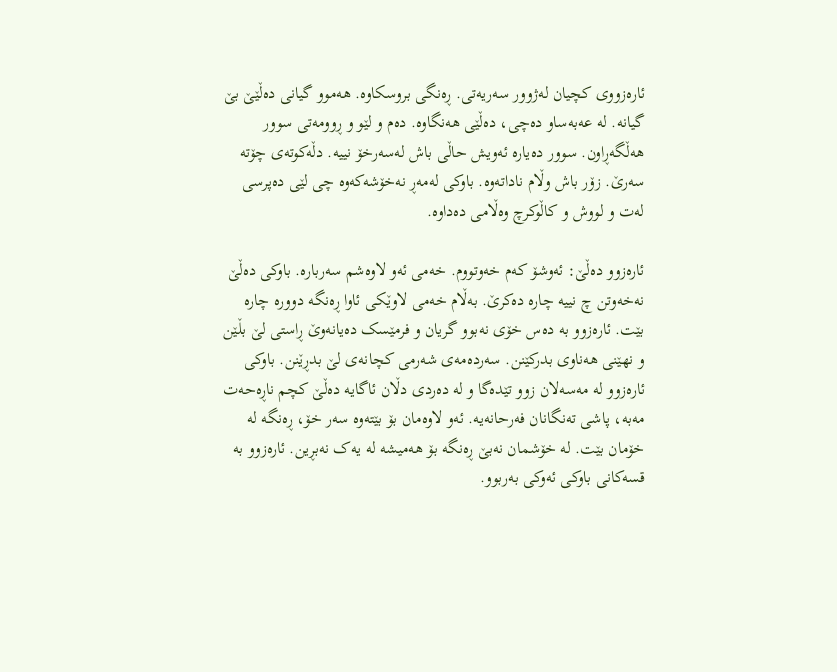ئارەزووی کچیان لەژوور سەریەتی. ڕەنگی بروسکاوە. هەموو گیانی دەڵێێ بێ گیانە. لە عەبەساو دەچی، دەڵێی هەنگاوە. دەم و لێو و ڕوومەتی سوور هەڵگەڕاون. سوور دەیارە ئەویش حاڵی باش لەسەرخۆ نییە. دڵەکوتەی چۆتە سەرێ. زۆر باش وڵام ناداتەوە. باوکی لەمەڕ نەخۆشەکەوە چی لێی دەپرسی لەت و لووش و کاڵوکرچ وەڵامی دەداوە.

ئارەزوو دەڵێ: ئەوشۆ کەم خەوتووم. خەمی ئەو لاوەشم سەربارە. باوکی دەڵێ نەخەوتن چ نییە چارە دەکرێ. بەڵام خەمی لاوێکی ئاوا ڕەنگە دوورە چارە بێت. ئارەزوو بە دەس خۆی نەبوو گریان و فرمێسک دەیانەوێ ڕاستی لێ بڵێن و نهێنی هەناوی بدرکێنن. سەردەمەی شەرمی کچانەی لێ بدڕێنن. باوکی ئارەزوو لە مەسەلان زوو تێدەگا و لە دەردی دڵان ئاگایە دەڵێ کچم ناڕەحەت مەبە، پاشی تەنگانان فەرحانەیە. ئەو لاوەمان بۆ بێتەوە سەر خۆ، ڕەنگە لە خۆمان بێت. لە خۆشمان نەبێ ڕەنگە بۆ هەمیشە لە یەک نەبڕین. ئارەزوو بە قسەکانی باوکی ئەوکی بەربوو.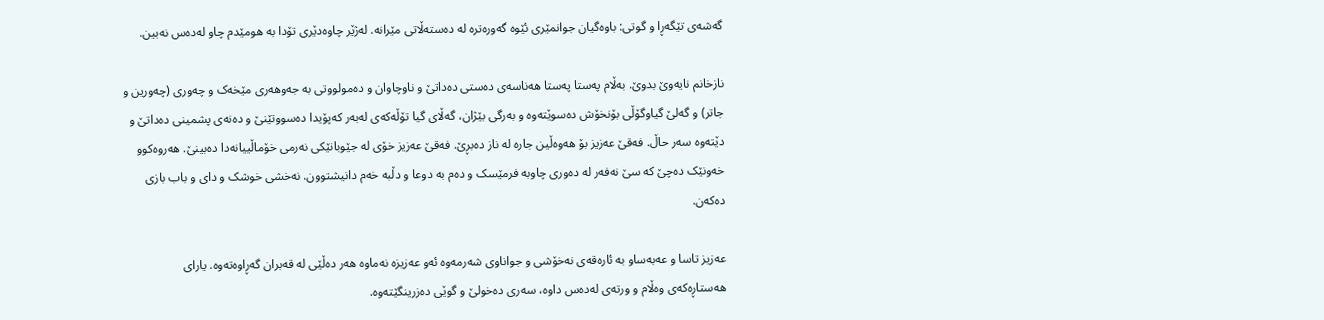گەشەی تێگەڕا و گوتی: باوەگیان جوانمێری ئێوە گەورەترە لە دەستەڵاتی مێرانە. لەژێر چاوەدێری تۆدا بە هومێدم چاو لەدەس نەبین.

نازخانم نایەوێ بدوێ. بەڵام پەستا پەستا هەناسەی دەستی دەداتێ و ناوچاوان و دەمولووتی بە جەوهەری مێخەک و چەوری (چەورین و جاتر) و گەلێ گیاوگۆڵی بۆنخۆش دەسوێتەوە و بەرگی بێژان، گەڵای گیا تۆڵەکەی لەبەر کەپۆیدا دەسووتێنێ و دەنەی پشمینی دەداتێ و دێتەوە سەر حاڵ. فەقێ عەزیز بۆ هەوەڵین جارە لە ناز دەبڕێ. فەقێ عەزیز خۆی لە جێوبانێکی نەرمی خۆماڵییانەدا دەبینێ. هەروەکوو خەونێک دەچێ کە سێ نەفەر لە دەوری چاوبە فرمێسک و دەم بە دوعا و دڵبە خەم دانیشتوون. نەخشی خوشک و دای و باب بازی دەکەن.

عەزیز تاسا و عەبەساو بە ئارەقەی نەخۆشی و جواناوی شەرمەوە ئەو عەزیزە نەماوە هەر دەڵێی لە قەبران گەڕاوەتەوە. یارای هەستاڕەکەی وەڵام و ورتەی لەدەس داوە، سەری دەخولێ و گوێی دەزرینگێتەوە.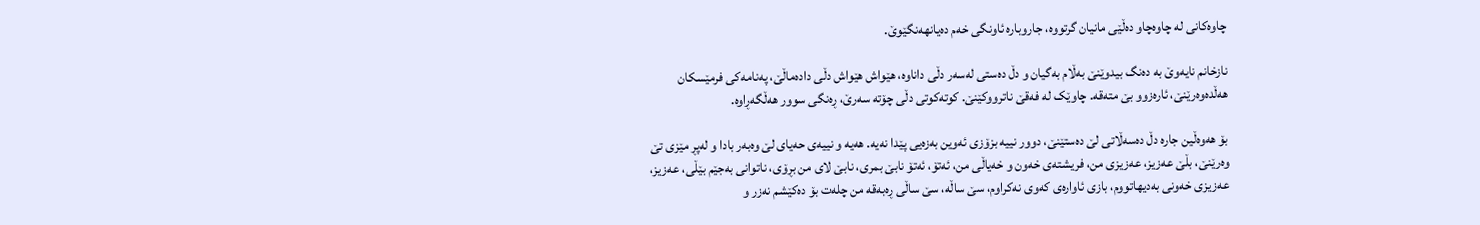چاوەکانی لە چاوەچاو دەڵێی مانیان گرتووە، جاروبارە ئاونگی خەم دەیانهەنگێوێ.

نازخانم نایەوێ بە دەنگ بیدوێنێ بەڵام بەگیان و دڵ دەستی لەسەر دڵی داناوە، هێواش هێواش دڵی دادەماڵێ، پەنامەکی فرمێسکان هەڵدەوەرێنێ، ئارەزوو بێ متەقە. چاوێک لە فەقێ ناترووکێنێ. کوتەکوتی دڵی چۆتە سەرێ، ڕەنگی سوور هەڵگەڕاوە.

بۆ هەوەڵین جارە دڵ دەسەڵاتی لێ دەستێنێ، دوور نییە بزۆزی ئەوین بەزەیی پێدا نەیە. هەیە و نییەی حەیای لێ وەبەر بادا و لەپڕ مێزی تێ وەرێنێ، بڵێ عەزیز، عەزیزی من، فریشتەی خەون و خەیاڵی من، ئەتۆ، ئەتۆ نابێ بمری، نابێ لای من بڕۆی، ناتوانی بەجێم بێڵی، عەزیز، عەزیزی خەونی بەدیهاتووم، بازی ئاوارەی کەوی نەکراوم، سێ ساڵە، سێ ساڵی ڕەبەقە من چلەت بۆ دەکێشم نەزر و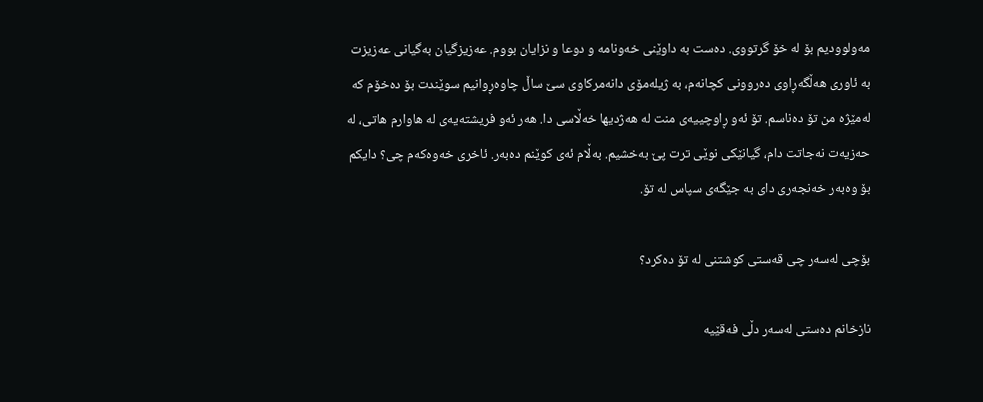مەولوودیم بۆ لە خۆ گرتووی. دەست بە داوێنی خەونامە و دوعا و نزایان بووم. عەزیزگیان بەگیانی عەزیزت بە ئاوری هەڵگەڕاوی دەروونی کچانەم، بە ژیلەمۆی دانەمرکاوی سێ ساڵ چاوەڕوانیم سوێندت بۆ دەخۆم کە لەمێژە من تۆ دەناسم. تۆ ئەو ڕاوچییەی منت لە هەژدیها خەڵاسی دا. هەر ئەو فریشتەیەی لە هاوارم هاتی، لە حەزیەت نەجاتت دام، گیانێکی نوێی ترت پێ بەخشیم. بەڵام ئەی کوێنم دەبەر. ئاخری خەوەکەم چی؟ دایکم بۆ وەبەر خەنجەری دای بە جێگەی سپاس لە تۆ.

بۆچی لەسەر چی قەستی کوشتنی لە تۆ دەکرد؟

نازخانم دەستی لەسەر دڵی فەقێیە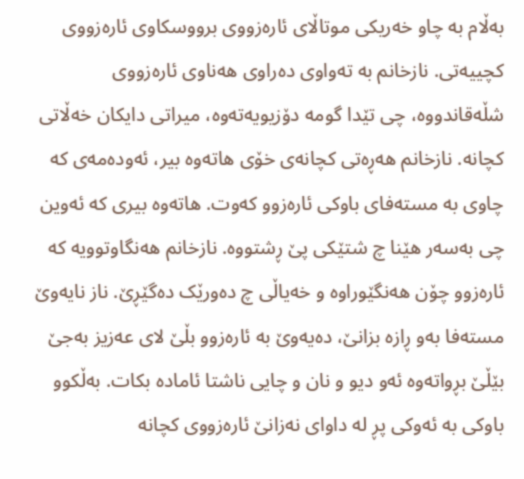بەڵام بە چاو خەریکی موتاڵای ئارەزووی برووسکاوی ئارەزووی کچییەتی. نازخانم بە تەواوی دەراوی هەناوی ئارەزووی شڵەقاندووە، چی تێدا گومە دۆزیویەتەوە، میراتی دایکان خەڵاتی کچانە. نازخانم هەڕەتی کچانەی خۆی هاتەوە بیر، ئەودەمەی کە چاوی بە مستەفای باوکی ئارەزوو کەوت. هاتەوە بیری کە ئەوین چی بەسەر هێنا چ شتێکی پێ ڕشتووە. نازخانم هەنگاوتوویە کە ئارەزوو چۆن هەنگێوراوە و خەیاڵی چ دەورێک دەگێڕێ. ناز نایەوێ مستەفا بەو ڕازە بزانێ، دەیەوێ بە ئارەزوو بڵێ لای عەزیز بەجێ بێڵێ بڕواتەوە ئەو دیو و نان و چایی ناشتا ئامادە بکات. بەڵکوو باوکی بە ئەوکی پڕ لە داوای نەزانێ ئارەزووی کچانە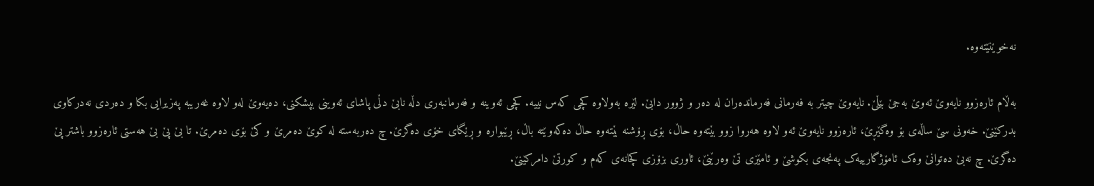نەخوێنێتەوە.

بەڵام ئارەزوو نایەوێ ئەوێ بەجێ بێڵێ. نایەوێ چیتر بە فەرمانی فەرماندەران لە دەر و ژوور دابێ. لێرە بەولاوە کچی کەس نییە. کچی ئەوینە و فەرمانبەری دڵە نابێ دڵی پاشای ئەوینی بپشکنی، دەیەوێ لەو لاوە غەریبە پەزیرایی بکا و دەردی نەدرکاوی بدرکێنێ. خەونی سێ ساڵەی بۆ وەگێڕێ، ئارەزوو نایەوێ ئەو لاوە هەروا زوو بێتەوە حاڵ، بۆی ڕۆشنە بێتەوە حاڵ دەکەوێتە باڵ، ڕێبوارە و ڕێگای خۆی دەگرێ. چ دەربەستە لە کوێ دەمرێ و کێ بۆی دەمرێ. تا بێ پێ بێ هەستی ئارەزوو باشتر پێ دەگرێ. چ نەبێ دەتوانێ وەک ئامۆژگارییەک پەنجەی بکوشێ و ئامێزی تێ وەرێنێ، ئاوری بزۆزی کچانەی کەم و کورتێ دامرکێنێ.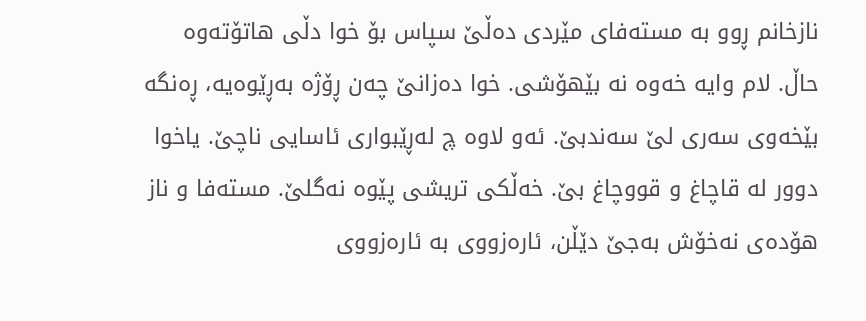نازخانم ڕوو بە مستەفای مێردی دەڵێ سپاس بۆ خوا دڵی هاتۆتەوە حاڵ. لام وایە خەوە نە بێهۆشی. خوا دەزانێ چەن ڕۆژە بەڕێوەیە، ڕەنگە بێخەوی سەری لێ سەندبێ. ئەو لاوە چ لەڕێبواری ئاسایی ناچێ. یاخوا دوور لە قاچاغ و قووچاغ بێ. خەڵکی تریشی پێوە نەگلێ. مستەفا و ناز هۆدەی نەخۆش بەجێ دێڵن، ئارەزووی بە ئارەزووی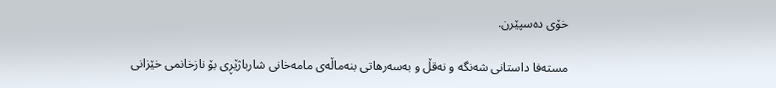خۆی دەسپێرن.

مستەفا داستانی شەنگە و نەقڵ و بەسەرهاتی بنەماڵەی مامەخانی شارباژێڕی بۆ نازخانمی خێزانی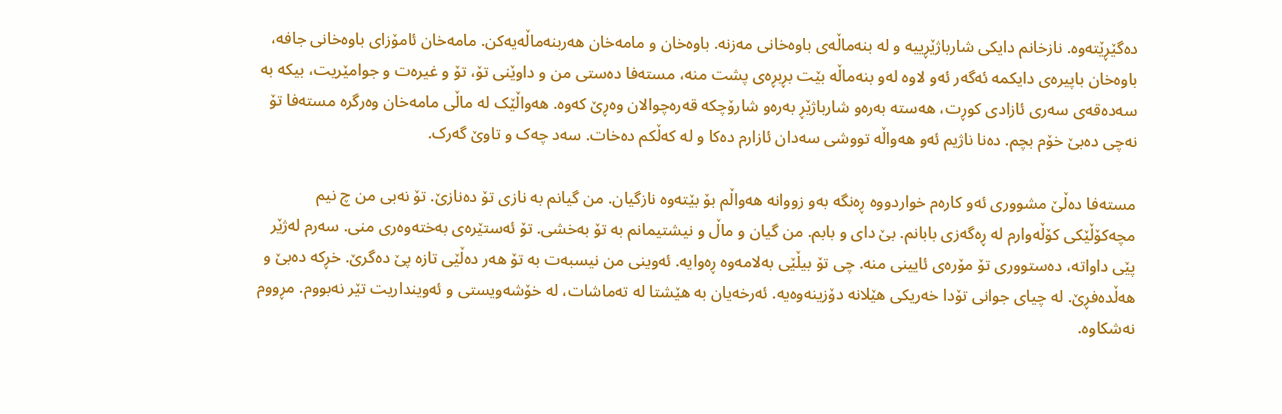دەگێڕێتەوە. نازخانم دایکی شارباژێڕییە و لە بنەماڵەی باوەخانی مەزنە. باوەخان و مامەخان هەربنەماڵەیەکن. مامەخان ئامۆزای باوەخانی جافە، باوەخان باپیرەی دایکمە ئەگەر ئەو لاوە لەو بنەماڵە بێت بڕبڕەی پشت منە، مستەفا دەستی من و داوێنی تۆ، تۆ و غیرەت و جوامێریت، بیکە بە سەدەقەی سەری ئازادی کوڕت، هەستە بەرەو شارباژێڕ بەرەو شارۆچکە قەرەچوالان وەڕێ کەوە. هەواڵێک لە ماڵی مامەخان وەرگرە مستەفا تۆ نەچی دەبێ خۆم بچم. دەنا ناژیم ئەو هەواڵە تووشی سەدان ئازارم دەکا و لە کەڵکم دەخات. سەد چەک و تاوێ گەرک.

مستەفا دەڵێ مشووری ئەو کارەم خواردووە ڕەنگە بەو زووانە هەواڵم بۆ بێتەوە نازگیان. من گیانم بە نازی تۆ دەنازێ. تۆ نەبی من چ نیم مچەکۆڵێکی کۆڵەوارم لە ڕەگەزی بابانم. بێ دای و بابم. من گیان و ماڵ و نیشتیمانم بە تۆ بەخشی. تۆ ئەستێرەی بەختەوەری منی. سەرم لەژێر پێی داواتە، دەستووری تۆ مۆرەی ئایینی منە. چی تۆ بیڵێی بەلامەوە ڕەوایە. ئەوینی من نیسبەت بە تۆ هەر دەڵێی تازە پێ دەگرێ. خڕکە دەبێ و هەڵدەفڕێ. لە چیای جوانی تۆدا خەریکی هێلانە دۆزینەوەیە. ئەرخەیان بە هێشتا لە تەماشات، لە خۆشەویستی و ئەوینداریت تێر نەبووم. مڕووم نەشکاوە.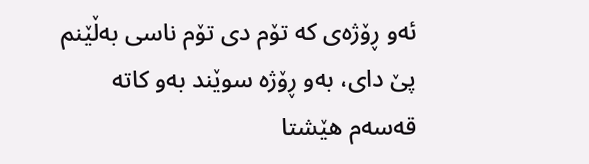ئەو ڕۆژەی کە تۆم دی تۆم ناسی بەڵێنم پێ دای، بەو ڕۆژە سوێند بەو کاتە قەسەم هێشتا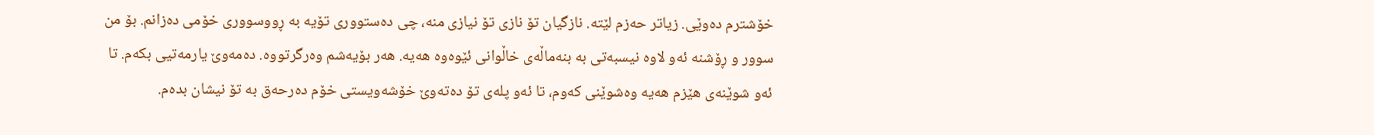خۆشترم دەوێی. زیاتر حەزم لێتە. نازگیان تۆ نازی تۆ نیازی منە، چی دەستووری تۆیە بە ڕووسووری خۆمی دەزانم. بۆ من سوور و ڕۆشنە ئەو لاوە نیسبەتی بە بنەماڵەی خاڵوانی ئێوەوە هەیە. هەر بۆیەشم وەرگرتووە. دەمەوێ یارمەتیی بکەم. تا ئەو شوێنەی هێزم هەیە وەشوێنی کەوم، تا ئەو پلەی تۆ دەتەوێ خۆشەویستی خۆم دەرحەق بە تۆ نیشان بدەم.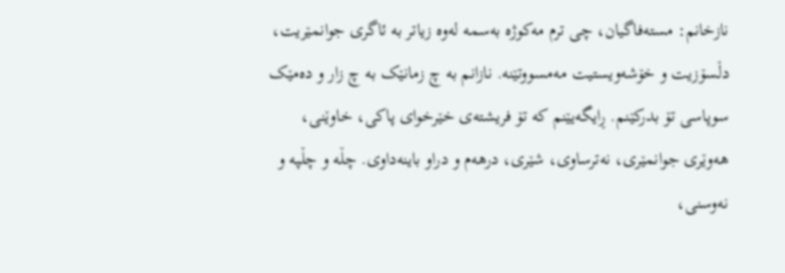نازخانم: مستەفاگیان، چی ترم مەکوژە بەسمە لەوە زیاتر بە ئاگری جوانمێریت، دڵسۆزیت و خۆشەویستیت مەمسووتێنە. نازانم بە چ زمانێک بە چ زار و دەمێک سوپاسی تۆ بدرکێنم. ڕایگەیێنم کە تۆ فریشتەی خێرخوای پاکی، خاوێنی، هەوێری جوانمێری، نەترساوی، شێری، درهەم و دراو باینەداوی. چڵە و چڵپە و نەوسنی،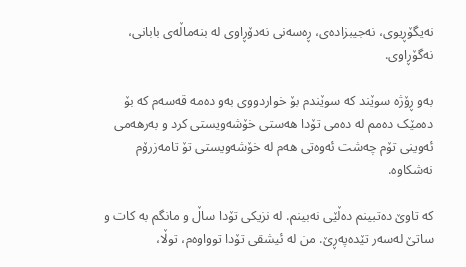نەیگۆڕیوی، نەجیبزادەی، ڕەسەنی نەدۆڕاوی لە بنەماڵەی بابانی، نەگۆڕاوی.

بەو ڕۆژە سوێند کە سوێندم بۆ خواردووی بەو دەمە قەسەم کە بۆ دەمێک دەمم لە دەمی تۆدا هەستی خۆشەویستی کرد و بەرهەمی ئەوینی تۆم چەشت ئەوەتی هەم لە خۆشەویستی تۆ تامەزرۆم نەشکاوە.

کە تاوێ دەتبینم دەڵێی نەبینم. لە نزیکی تۆدا ساڵ و مانگم بە کات و ساتێ لەسەر تێدەپەڕێ. من لە ئیشقی تۆدا توواوەم، توڵا،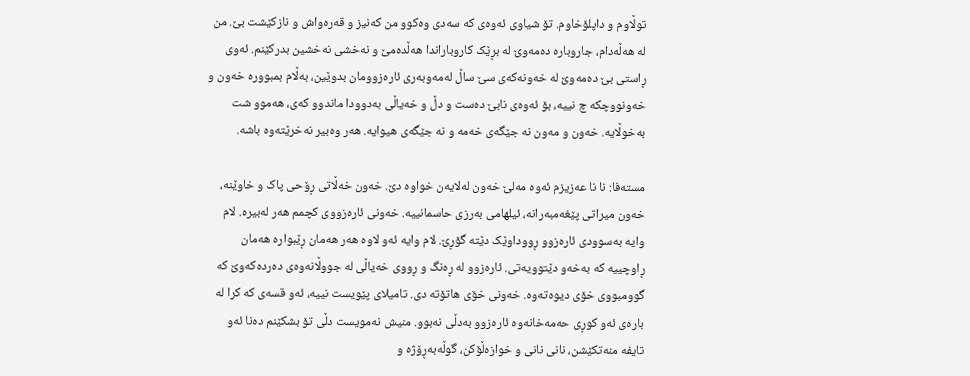توڵاوم و داپلۆخاوم. تۆ شیاوی ئەوەی کە سەدی وەکوو من کەنیز و قەرەواش و نازکێشت بێ. من لە هەڵەدام، جاروبارە دەمەوێ لە بڕێک کاروباراندا هەڵدەمێ و نەخشی نەخشین بدرکێنم. ئەوی ڕاستی بێ دەمەوێ لە خەونەکەی سێ ساڵ لەمەوبەری ئارەزوومان بدوێین، بەڵام بمبوورە خەون و خەونووچکە چ نییە، بۆ ئەوەی نابێ دەست و دڵ و خەیاڵی بەدوودا ماندوو کەی، هەموو شت بەخوڵایە. خەون و مەون نە جێگەی خەمە و نە جێگەی هیوایە. هەر وەبیر نەخرێتەوە باشە.

مستەفا: نا نا عەزیزم ئەوە مەلێ خەون لەلایەن خواوە دێ. خەون خەڵاتی ڕۆحی پاک و خاوێنە، خەون میراتی پێغەمبەرانە، ئیلهامی بەرزی حاسمانییە. خەونی ئارەزووی کچمم هەر لەبیرە. لام وایە بەسوودی ئارەزوو ڕووداوێک دێتە گۆڕێ. لام وایە ئەو لاوە هەر هەمان ڕێبوارە هەمان ڕاوچییە کە بەخەو دێتوویەتی. ئارەزوو لە ڕەنگ و ڕووی خەیاڵی لە جووڵانەوەی دەردەکەوێ کە گوومبووی خۆی دیوەتەوە. خەونی خۆی هاتۆتە دی. تامیلای پێویست نییە، ئەو قسەی کە کرا لە بارەی ئەو کوڕی حەمەخانەوە ئارەزوو بەدڵی نەبوو. منیش نەمویست دڵی تۆ بشکێنم دەنا ئەو تایفە منەتکێشن، نانی نانی و خوازەڵۆکن، گوڵەبەڕۆژە و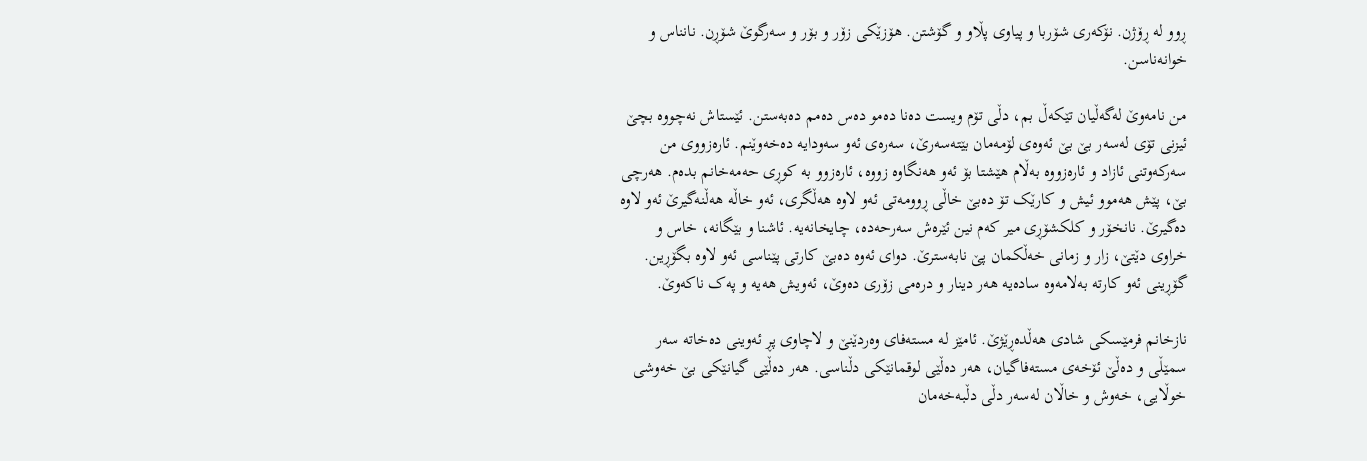ڕوو لە ڕۆژن. نۆکەری شۆربا و پیاوی پڵاو و گۆشتن. هۆزێکی زۆر و بۆر و سەرگوێ شۆڕن. نانناس و خوانەناسن.

من نامەوێ لەگەڵیان تێکەڵ بم، دڵی تۆم ویست دەنا دەمو دەس دەمم دەبەستن. ئێستاش نەچووە بچێ ئیزنی تۆی لەسەر بێ بێ ئەوەی لۆمەمان بێتەسەرێ، سەرەی ئەو سەودایە دەخەوێنم. ئارەزووی من سەرکەوتنی ئازاد و ئارەزووە بەڵام هێشتا بۆ ئەو هەنگاوە زووە، ئارەزوو بە کوڕی حەمەخانم بدەم. هەرچی بێ، پێش هەموو ئیش و کارێک تۆ دەبێ خاڵی ڕوومەتی ئەو لاوە هەڵگری، ئەو خاڵە هەڵنەگیرێ ئەو لاوە دەگیرێ. نانخۆر و کلکشۆڕی میر کەم نین ئێرەش سەرحەدە، چایخانەیە. ئاشنا و بێگانە، خاس و خراوی دێتێ، زار و زمانی خەڵکمان پێ نابەسترێ. دوای ئەوە دەبێ کارتی پێناسی ئەو لاوە بگۆڕین. گۆڕینی ئەو کارتە بەلامەوە سادەیە هەر دینار و درەمی زۆری دەوێ، ئەویش هەیە و پەک ناکەوێ.

نازخانم فرمێسکی شادی هەڵدەڕێژێ. ئامێز لە مستەفای وەردێنێ و لاچاوی پڕ ئەوینی دەخاتە سەر سمێڵی و دەڵێ ئۆخەی مستەفاگیان، هەر دەڵێی لوقمانێکی دڵناسی. هەر دەڵێی گیانێکی بێ خەوشی خوڵایی، خەوش و خاڵان لەسەر دڵی دڵبەخەمان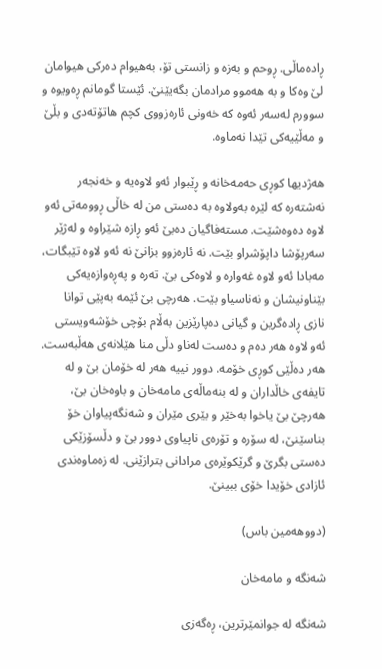ڕادەماڵی. ڕوحم و بەزە و زانستی تۆ، بەهیوام دەرکی هیوامان لێ وەکا و بە هەموو مرادمان بگەیێنێ. ئێستا گومانم ڕەویوە و سوورم لەسەر ئەوە کە خەونی ئارەزووی کچم هاتۆتەدی و بڵێ و مەڵێیەکی تێدا نەماوە.

هەژدیها کوڕی حەمەخانە و ڕێبوار ئەو لاوەیە و خەنجەر نەشتەرە کە لێرە بەولاوە بە دەستی من لە خاڵی ڕوومەتی ئەو لاوە دەوەشێت. مستەفاگیان دەبێ ئەو ڕازە شێراوە و لەژێر سەرپۆشا داپۆشراو بێت. نە ئارەزوو بزانێ نە ئەو لاوە تێبگات، مەبادا ئەو لاوە غەوارە و لاوەکی بێ. تەرە و پەڕەوازەیەکی بێناونیشان و نەناسیاو بێت. هەرچی بێ ئێمە بەپێی توانا نازی ڕادەگرین و گیانی دەپارێزین بەڵام بۆچی خۆشەویستی ئەو لاوە هەر دەم و دەست لەناو دڵی منا هێلانەی هەڵبەست. هەر دەڵێی کوڕی خۆمە. دوور نییە هەر لە خۆمان بێ و لە تایفەی خاڵداران و لە بنەماڵەی مامەخان و باوەخان بێ، هەرچێ بێ یاخوا بەخێر و بێری مێران و شەنگەپیاوان خۆ بناسێنێ، لە سۆرە و تۆرەی ناپیاوی دوور بێ و دڵسۆزێکی دەستی بگرێ و گرێکوێرەی مرادانی بترازێنی. لە زەماوەندی ئازادی خۆیدا خۆی ببینێ.

(دووهەمین باس)

شەنگە و مامەخان

شەنگە لە جوانمێرترین، ڕەگەزی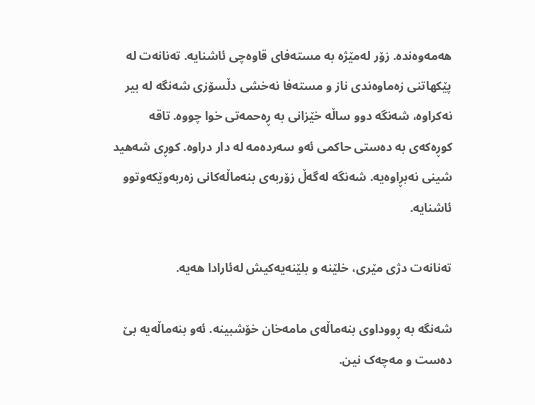هەمەوەندە. زۆر لەمێژە بە مستەفای قاوەچی ئاشنایە. تەنانەت لە پێکهاتنی زەماوەندی ناز و مستەفا نەخشی دڵسۆزی شەنگە لە بیر نەکراوە، شەنگە دوو ساڵە خێزانی بە ڕەحمەتی خوا چووە. تاقە کوڕەکەی بە دەستی حاکمی ئەو سەردەمە لە دار دراوە. کوڕی شەهید شینی نەبڕاوەیە. شەنگە لەگەڵ زۆربەی بنەماڵەکانی زەربەوێکەوتوو ئاشنایە.

تەنانەت دژی مێری، خلێنە و بلێنەیەکیش لەئارادا هەیە.

شەنگە بە ڕووداوی بنەماڵەی مامەخان خۆشبینە. ئەو بنەماڵەیە بێ دەست و مەچەک نین.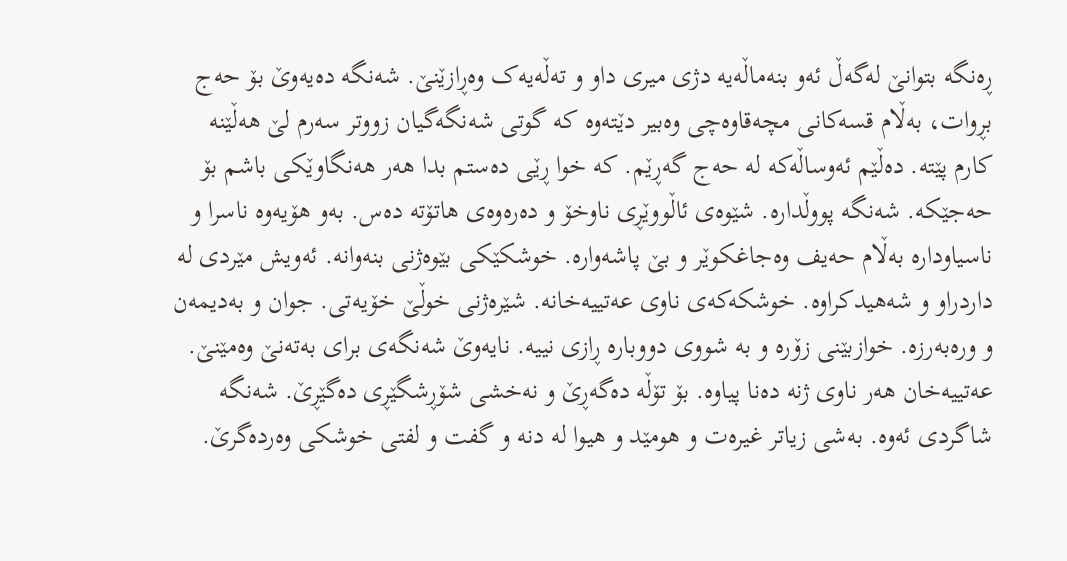ڕەنگە بتوانێ لەگەڵ ئەو بنەماڵەیە دژی میری داو و تەڵەیەک وەڕازێنێ. شەنگە دەیەوێ بۆ حەج بڕوات، بەڵام قسەکانی مچەقاوەچی وەبیر دێتەوە کە گوتی شەنگەگیان زووتر سەرم لێ هەڵێنە کارم پێتە. دەڵێم ئەوساڵەکە لە حەج گەڕێم. کە خوا ڕێی دەستم بدا هەر هەنگاوێکی باشم بۆ حەجێکە. شەنگە پووڵدارە. شێوەی ئاڵووێڕی ناوخۆ و دەرەوەی هاتۆتە دەس. بەو هۆیەوە ناسرا و ناسیاودارە بەڵام حەیف وەجاغکوێر و بێ پاشەوارە. خوشکێکی بێوەژنی بنەوانە. ئەویش مێردی لە داردراو و شەهیدکراوە. خوشکەکەی ناوی عەتییەخانە. شێرەژنی خوڵێ خۆیەتی. جوان و بەدیمەن و ورەبەرزە. خوازبێنی زۆرە و بە شووی دووبارە ڕازی نییە. نایەوێ شەنگەی برای بەتەنێ وەمێنێ. عەتییەخان هەر ناوی ژنە دەنا پیاوە. بۆ تۆڵە دەگەڕێ و نەخشی شۆڕشگێڕی دەگێڕێ. شەنگە شاگردی ئەوە. بەشی زیاتر غیرەت و هومێد و هیوا لە دنە و گفت و لفتی خوشکی وەردەگرێ.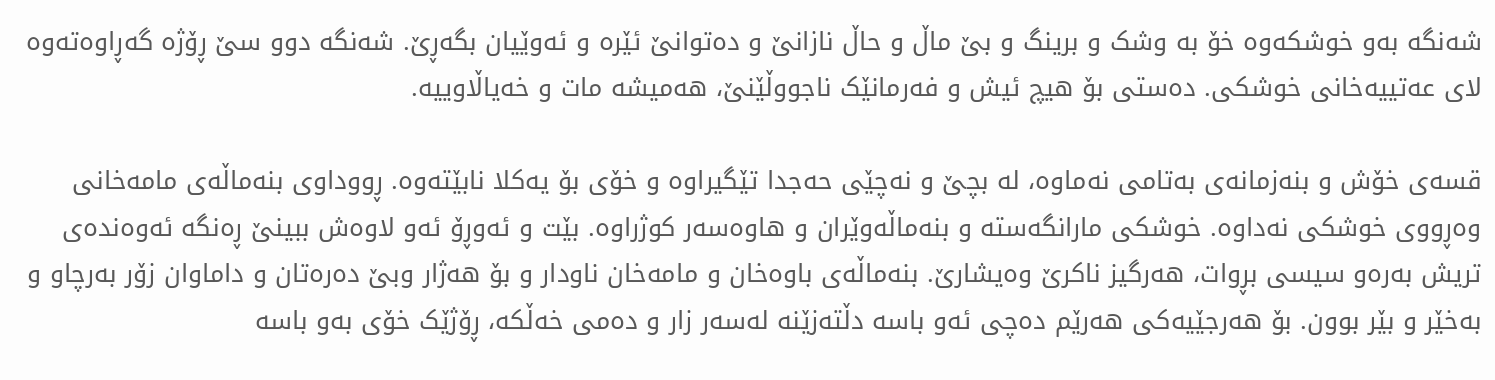شەنگە بەو خوشکەوە خۆ بە وشک و برینگ و بێ ماڵ و حاڵ نازانێ و دەتوانێ ئێرە و ئەوێیان بگەڕێ. شەنگە دوو سێ ڕۆژە گەڕاوەتەوە لای عەتییەخانی خوشکی. دەستی بۆ هیچ ئیش و فەرمانێک ناجووڵێنێ، هەمیشە مات و خەیاڵاوییە.

قسەی خۆش و بنەزمانەی بەتامی نەماوە، لە بچێ و نەچێی حەجدا تێگیراوە و خۆی بۆ یەکلا نابێتەوە. ڕووداوی بنەماڵەی مامەخانی وەڕووی خوشکی نەداوە. خوشکی مارانگەستە و بنەماڵەوێران و هاوەسەر کوژراوە. بێت و ئەوڕۆ ئەو لاوەش ببینێ ڕەنگە ئەوەندەی تریش بەرەو سیسی بڕوات، هەرگیز ناکرێ وەیشارێ. بنەماڵەی باوەخان و مامەخان ناودار و بۆ هەژار وبێ دەرەتان و داماوان زۆر بەرچاو و بەخێر و بێر بوون. بۆ هەرجێیەکی هەرێم دەچی ئەو باسە دڵتەزێنە لەسەر زار و دەمی خەڵکە، ڕۆژێک خۆی بەو باسە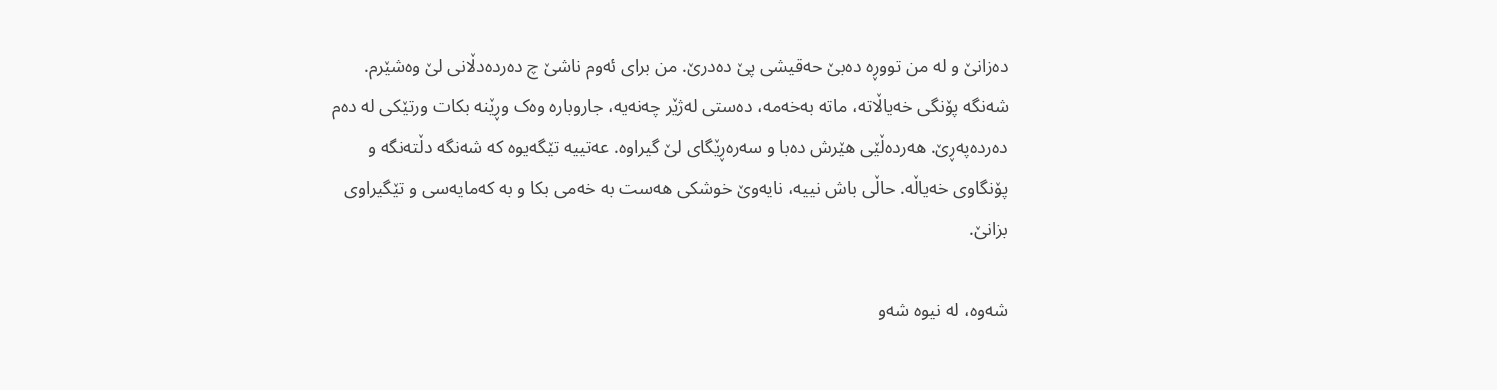دەزانێ و لە من تووڕە دەبێ حەقیشی پێ دەدرێ. من برای ئەوم ناشێ چ دەردەدڵانی لێ وەشێرم. شەنگە پۆنگی خەیاڵاتە، ماتە بەخەمە، دەستی لەژێر چەنەیە، جاروبارە وەک وڕێنە بکات ورتێکی لە دەم دەردەپەڕێ. هەردەڵێی هێرش دەبا و سەرەڕێگای لێ گیراوە. عەتییە تێگەیوە کە شەنگە دڵتەنگە و پۆنگاوی خەیاڵە. حاڵی باش نییە، نایەوێ خوشکی هەست بە خەمی بکا و بە کەمایەسی و تێگیراوی بزانێ.

شەوە، لە نیوە شەو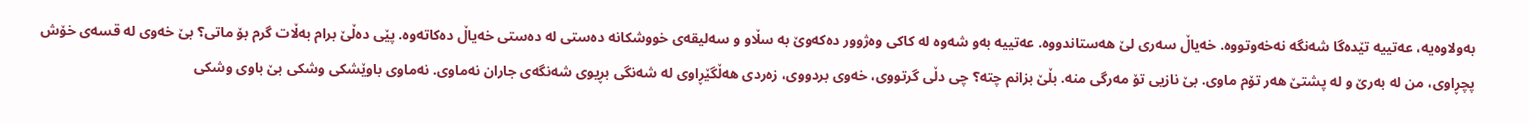بەولاوەیە، عەتییە تێدەگا شەنگە نەخەوتووە. خەیاڵ سەری لێ هەستاندووە. عەتییە بەو شەوە لە کاکی وەژوور دەکەوێ بە سڵاو و سەلیقەی خووشکانە دەستی لە دەستی خەیاڵ دەکاتەوە. پێی دەڵێ برام بەڵات گرم بۆ ماتی؟ بێ خەوی لە قسەی خۆش پچڕاوی، من لە بەرێ و لە پشتێ هەر تۆم ماوی. بێ نازیی تۆ مەرگی منە. بڵێ بزانم چتە؟ چی دڵی گرتووی، خەوی بردووی، زەردی هەڵگێڕاوی لە شەنگی بڕیوی شەنگەی جاران نەماوی. نەماوی باوێشکی وشکی بێ باوی وشکی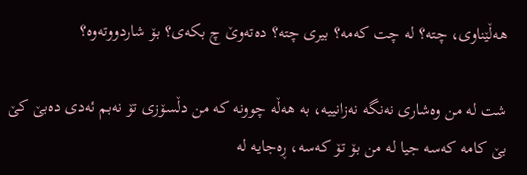هەڵێناوی، چتە؟ لە چت کەمە؟ بیری چتە؟ دەتەوێ چ بکەی؟ بۆ شاردووتەوە؟

شت لە من وەشاری نەنگە نەزانییە، بە هەڵە چوونە کە من دڵسۆزی تۆ نەبم ئەدی دەبێ کێ بێ کامە کەسە جیا لە من بۆ تۆ کەسە، ڕەجایە لە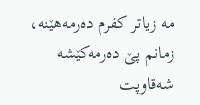مە زیاتر کفرم دەرمەهێنە، زمانم پێ دەرمەکێشە شەقاوپت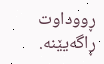ڕووداوت ڕاگەیێنە.